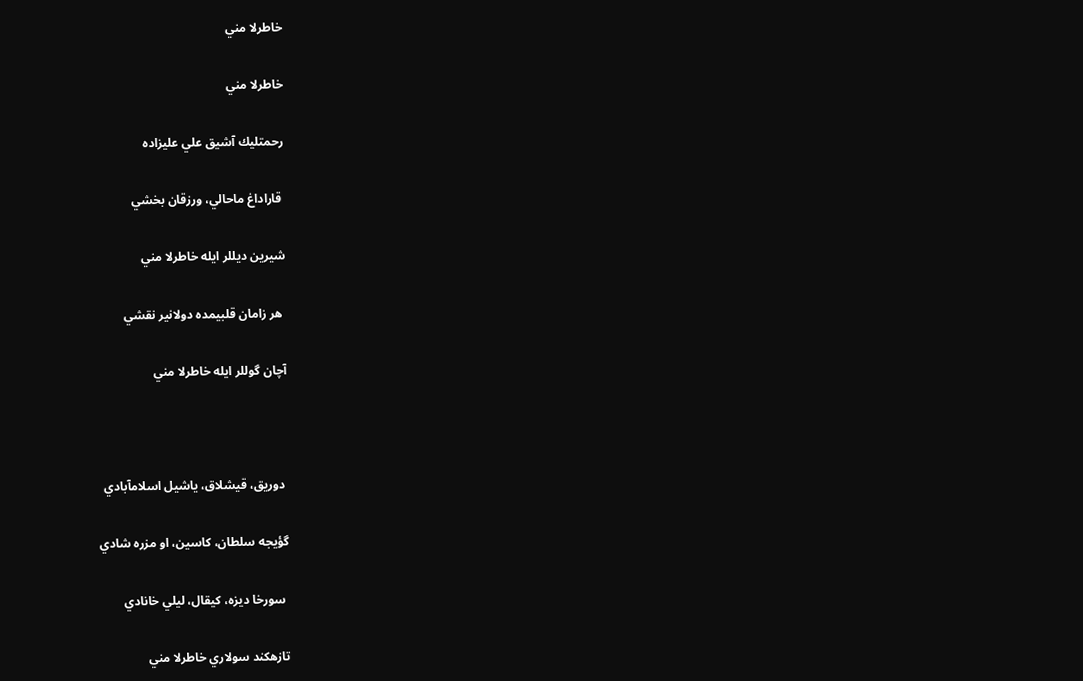خاطرلا مني

خاطرلا مني

رحمتليك آشيق علي عليزاده

 قاراداغ ماحالي، ورزقان بخشي

شيرين ديللر ايله خاطرلا مني

 هر زامان قلبيمده دولانير نقشي

آچان گوللر ايله خاطرلا مني



 دوريق، قيشلاق، ياشيل اسلامآبادي

گؤيجه سلطان، كاسين، او مزره شادي

 سورخا ديزه، كيقال، ليلي خانادي

تازهكند سولاري خاطرلا مني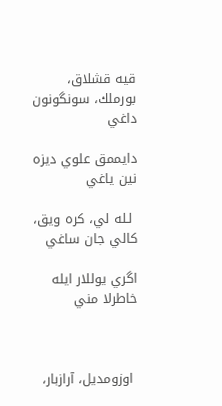قيه قشلاق، بورملك، سونگونون داغي

دايممق علوي ديزه نين ياغي

 لـله لي، كره ويق، كالي جان ساغي

اگري يوللار ايله خاطرلا مني



 اوزومديل، آرازبار،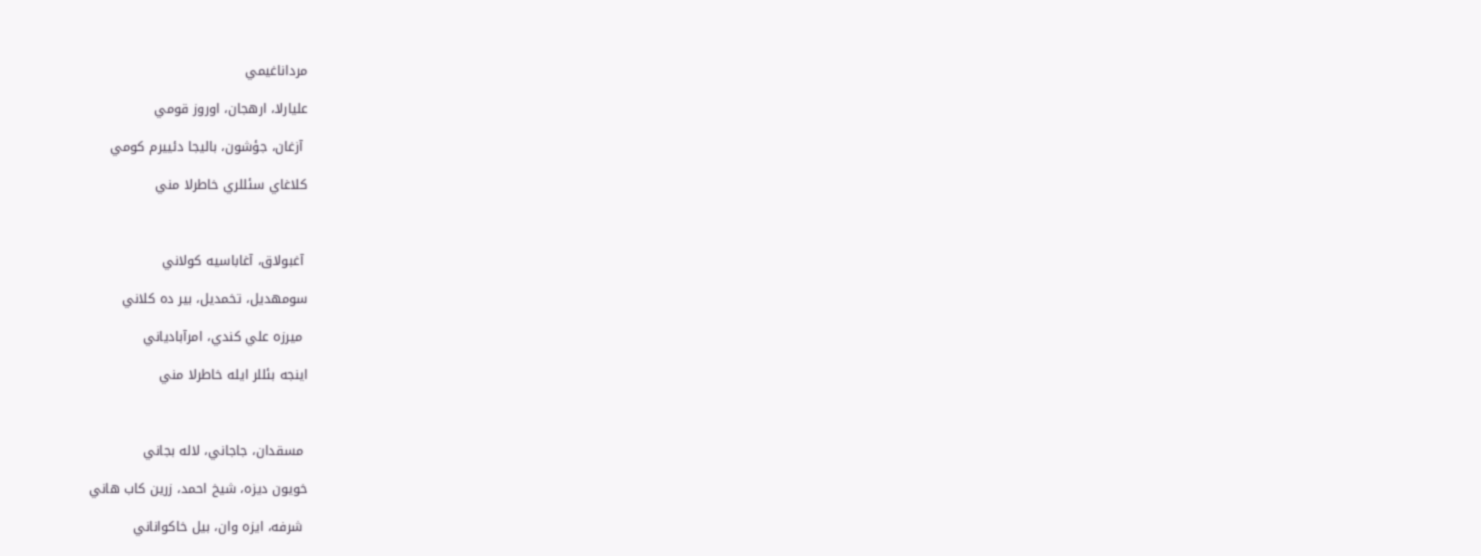مرداناغيمي

عليارلا، ارهجان، اوروز قومي

 آزغان، جؤشون، باليجا دئييرم كومي

كلاغاي سئللري خاطرلا مني



 آغبولاق، آغاباسيه كولاني

سومهديل، تخمديل، بير ده كلاني

 ميرزه علي كندي، امرآبادياني

اينجه بئللر ايله خاطرلا مني



 مسقدان، جاجاني، لاله بجاني

خويون ديزه، شيخ احمد، زرين كاب هاني

 شرفه، ايزه وان، بيل خاكواناني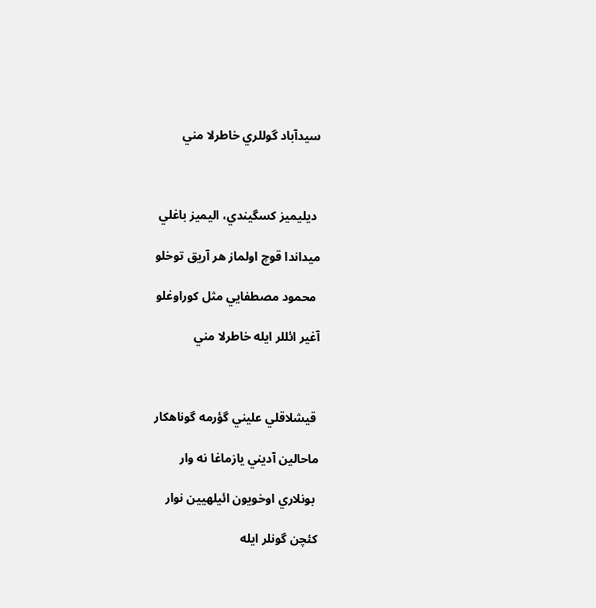سيدآباد گوللري خاطرلا مني



 ديليميز كسگيندي، اليميز باغلي

ميداندا قوچ اولماز هر آريق توخلو

 محمود مصطفايي مثل كوراوغلو

آغير ائللر ايله خاطرلا مني



 قيشلاقلي عليني گؤرمه گوناهكار

ماحالين آديني يازماغا نه وار

 بونلاري اوخويون ائيلهيين نوار

كئچن گونلر ايله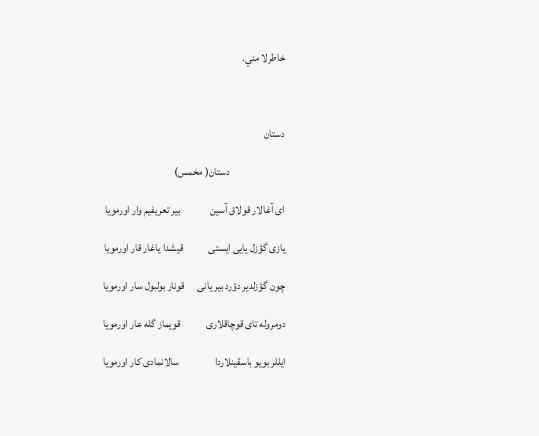خاطرلا مني.



دستان

                          دستان( مخمس)

ای آغالار قولاق آسین              بیر تعریفیم وار اورمویا

یازی گؤزل یایی ایستی            قیشدا یاغار قار اورمویا

چون گؤزلدیر دؤرد بیر یانی      قونار بولبول سار اورمویا

دومروله تای قوچاقلاری            قویماز گله عار اورمویا

ایللر بویو باسقینلاردا                 سالانمادی کار اورمویا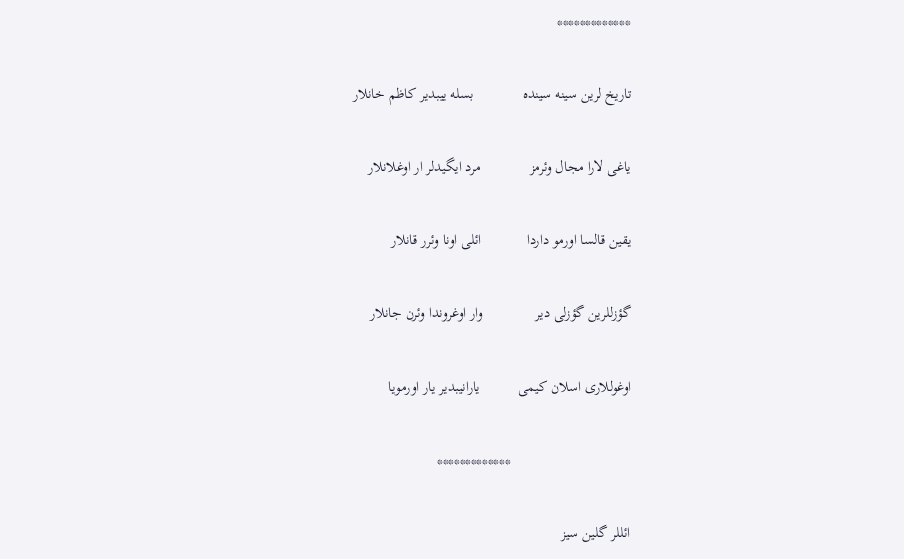*************

تاریخ لرین سینه سینده             بسله ییبدیر کاظم خانلار

یاغی لارا مجال وئرمز             مرد ایگیدلر ار اوغلانلار

یقین قالسا اورمو داردا            ائلی اونا وئرر قانلار

گؤزللرین گؤزلی دیر              وار اوغروندا وئرن جانلار

اوغوللاری اسلان کیمی          یارانیبدیر یار اورمویا

                                *************

ائللر گلین سیز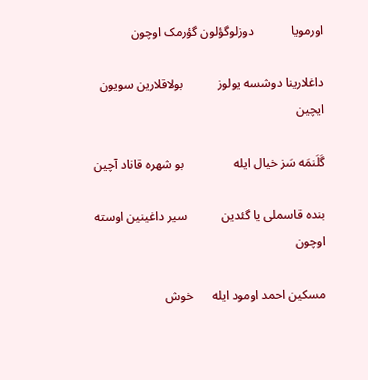اورمویا            دوزلوگؤلون گؤرمک اوچون

داغلارینا دوشسه یولوز           بولاقلارین سویون ایچین

گَلَنمَه سَز خیال ایله                بو شهره قاناد آچین

بنده قاسملی یا گئدین           سیر داغینین اوسته اوچون

مسکین احمد اومود ایله      خوش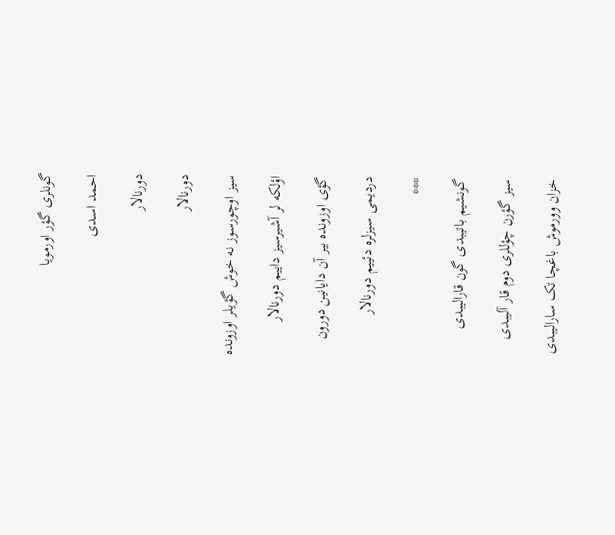گونلری گؤر اورمویا

احمد اسدی

دورنالار

دورنالار

سیز اوچورسوز نه خوش گؤیلر اوزونده

اؤلکه لر آشیرسیز داییم دورنالار

گؤی اوزونده بیر آن دایانین دورون

دردیمی سیزلره دئییم دورنالار

***

گونشیم باتیبدی گون قارالیبدی

سیز گؤرن چؤللری دوم قار آلیبدی

خزان وورموش باغچا تک سارالیبدی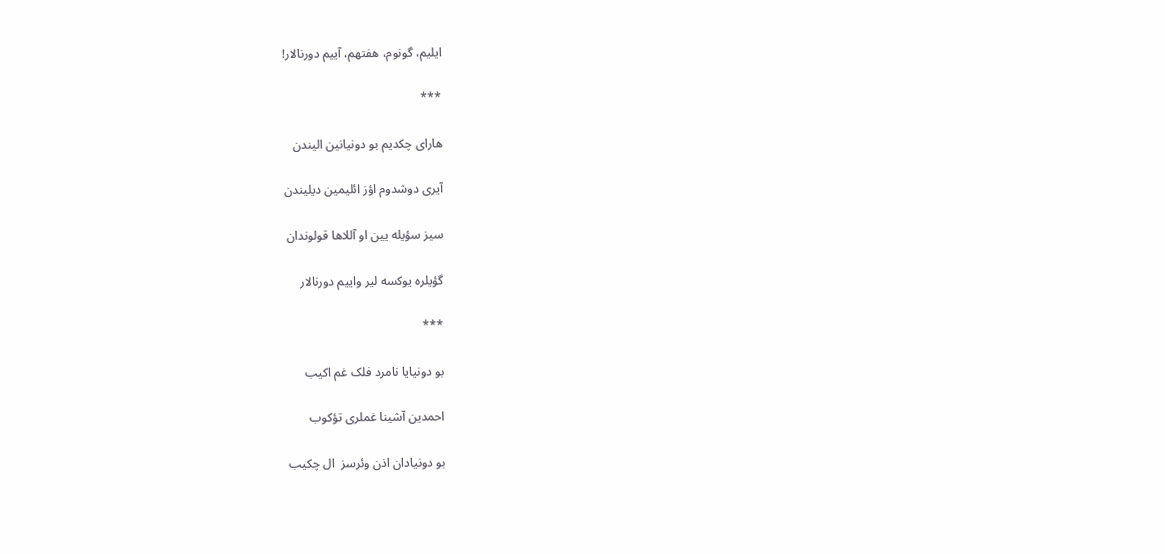ایلیم، گونوم، هفتهم، آییم دورنالار!

***

هارای چکدیم بو دونیانین الیندن

آیری دوشدوم اؤز ائلیمین دیلیندن

سیز سؤیله یین او آللاها قولوندان

گؤیلره یوکسه لیر واییم دورنالار

***

بو دونیایا نامرد فلک غم اکیب

احمدین آشینا غملری تؤکوب

بو دونیادان اذن وئرسز  ال چکیب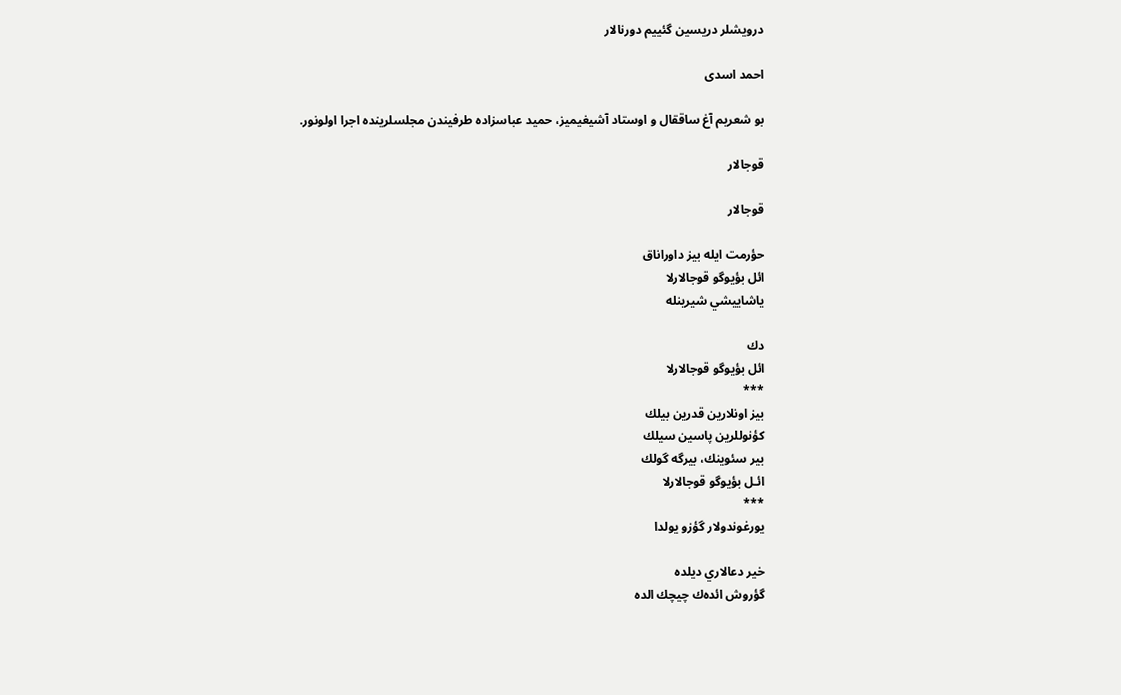درویشلر دریسین گئییم دورنالار

احمد اسدی

بو شعریم آغ ساققال و اوستاد آشیغیمیز، حمید عباسزاده طرفیندن مجلسلرینده اجرا اولونور.

قوجالار

قوجالار

حؤرمت ايله بيز داوراناق
ائل بؤيوگو قوجالارلا
ياشاييشي شيرينله

دك
ائل بؤيوگو قوجالارلا
***
بيز اونلارين قدرين بيلك
كؤنوللرين پاسين سيلك
بير سئوينك، بيرگه گولك
ائـل بؤيوگو قوجالارلا
***
يورغوندولار گؤزو يولدا

خير دعالاري ديلده
گؤروش ائده‌ك چيچك الده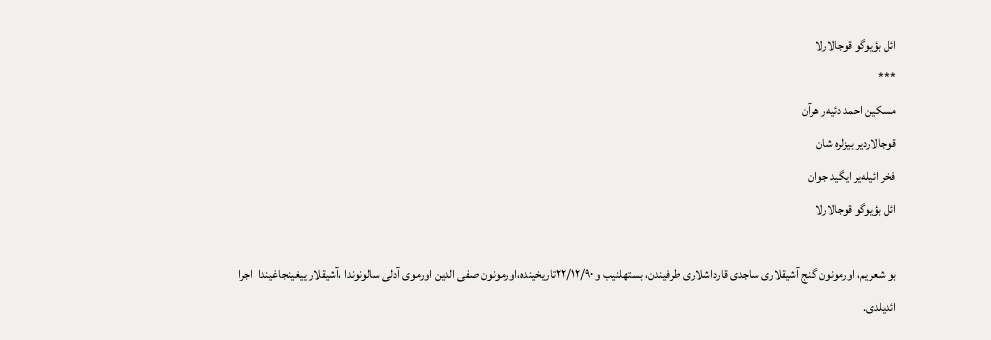ائل بؤيوگو قوجالارلا
***
مسكين احمد دئيه‌ر هرآن
قوجالاردير بيزلره شان
فخر ائيله‌ير ايگيد جوان
ائل بؤيوگو قوجالارلا

بو شعریم، اورمونون گنج آشیقلاری ساجدی قارداشلاری طرفیندن، بستهلنیب و ۲۲/۱۲/۹۰تاریخینده،اورمونون صفی الدین اورموی آدلی سالونوندا ،آشیقلار ییغینجاغیندا  اجرا ائدیلدی.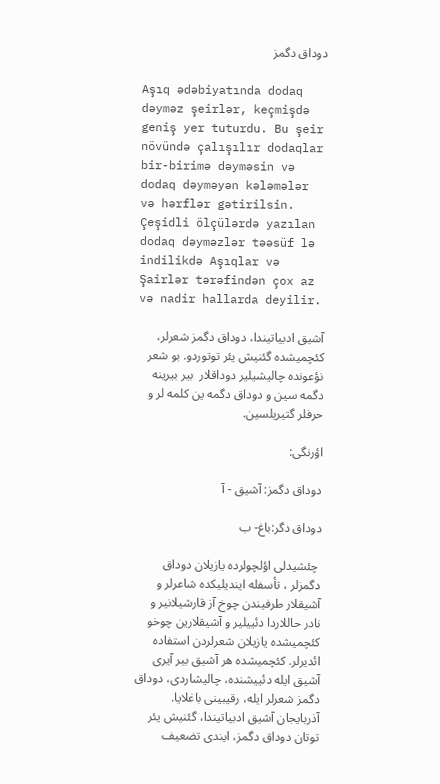دوداق دگمز

Aşıq ədəbiyatında dodaq dəyməz şeirlər, keçmişdə geniş yer tuturdu. Bu şeir növündə çalışılır dodaqlar bir-birimə dəyməsin və dodaq dəyməyən kələmələr və hərflər gətirilsin. Çeşidli ölçülərdə yazılan dodaq dəyməzlər təəsüf lə indilikdə Aşıqlar və Şairlər tərəfindən çox az və nadir hallarda deyilir.

آشیق ادبیاتیندا، دوداق دگمز شعرلر، کئچمیشده گئنیش یئر توتوردو. بو شعر نؤعونده چالیشیلیر دوداقلار  بیر بیرینه دگمه سین و دوداق دگمه ین کلمه لر و حرفلر گتیریلسین.

اؤرنگی:

دوداق دگمز: آشیق - آ

دوداق دگر:باغ- ب

 چئشیدلی اؤلچولرده یازیلان دوداق دگمزلر ، تأسفله ایندیلیکده شاعرلر و آشیقلار طرفیندن چوخ آز قارشیلانیر و نادر حاللاردا دئییلیر و آشیقلارین چوخو کئچمیشده یازیلان شعرلردن استفاده ائدیرلر. کئچمیشده هر آشیق بیر آیری آشیق ایله دئییشنده، چالیشاردی، دوداق دگمز شعرلر ایله، رقیبینی باغلایا. آذربایجان آشیق ادبیاتیندا، گئنیش یئر توتان دوداق دگمز، ایندی تضعیف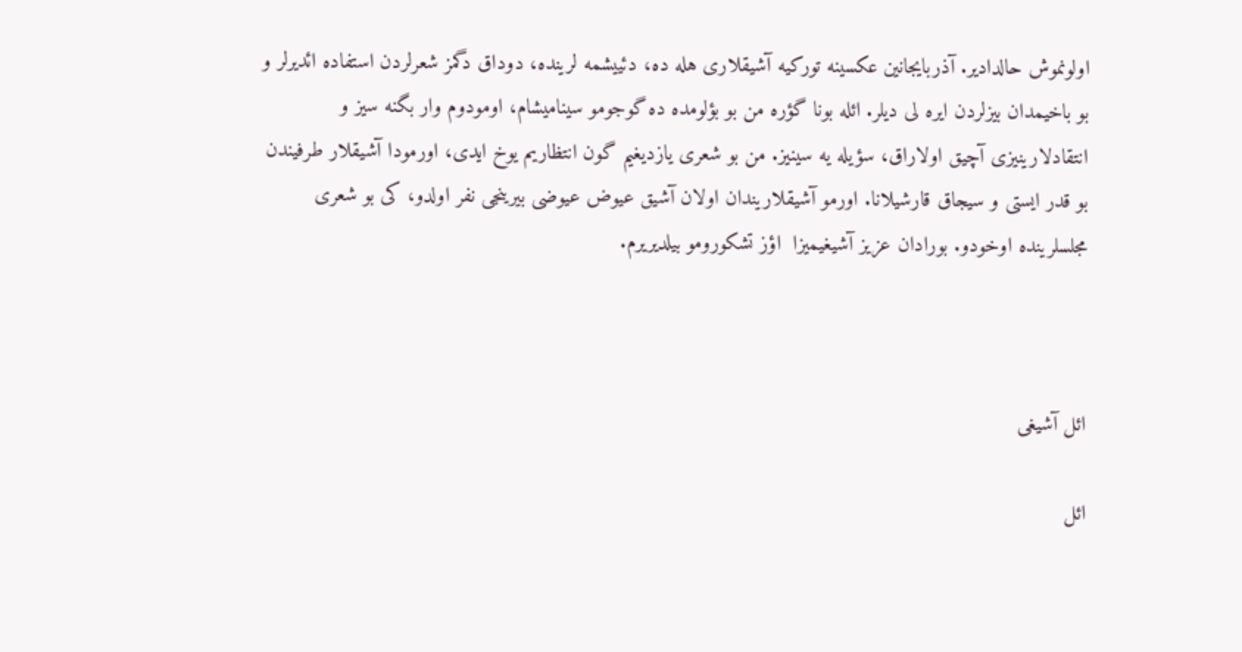اولونموش حالدادیر. آذربایجانین عکسینه تورکیه آشیقلاری هله ده، دئییشمه لرینده، دوداق دگمز شعرلردن استفاده ائدیرلر و بو باخیمدان بیزلردن ایره لی دیلر. ائله بونا گؤره من بو بؤلومده ده گوجومو سینامیشام، اومودوم وار بگنه سیز و انتقادلارینیزی آچیق اولاراق، سؤیله یه سینیز. من بو شعری یازدیغیم گون انتظاریم یوخ ایدی، اورمودا آشیقلار طرفیندن بو قدر ایستی و سیجاق قارشیلانا. اورمو آشیقلاریندان اولان آشیق عیوض عیوضی بیرینجی نفر اولدو، کی بو شعری مجلسلرینده اوخودو. بورادان عزیز آشیغیمیزا  اؤز تشکورومو بیلدیریرم.



ائل آشیغی

ائل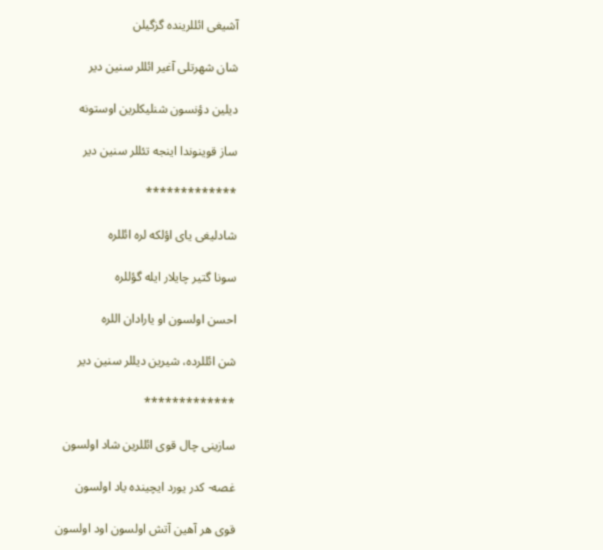آشیغی ائللرینده گزگیلن

شان شهرتلی آغیر ائللر سنین دیر

دیلین دؤنسون شنلیکلرین اوستونه

ساز قوینوندا اینجه تئللر سنین دیر

*************

شادلیغی یای اؤلکه لره ائللره

سونا گتیر چایلار ایله گؤللره

احسن اولسون او یارادان اللره

شن ائللرده، شیرین دیللر سنین دیر

*************

سازینی چال قوی ائللرین شاد اولسون

غصه- کدر یورد ایچینده یاد اولسون

قوی هر آهین آتش اولسون اود اولسون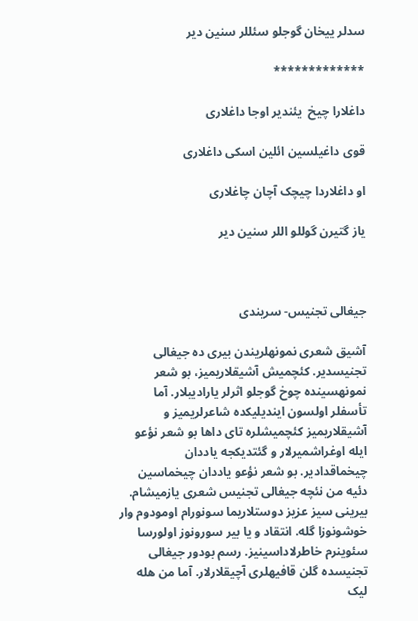سدلر ییخان گوجلو سئللر سنین دیر

*************

داغلارا چیخ  یئندیر اوجا داغلاری

قوی داغیلسین ائلین اسکی داغلاری

او داغلاردا چیچک آچان چاغلاری

یاز گتیرن گوللو اللر سنین دیر



جیغالی تجنیس- سریندی

آشیق شعری نمونهلریندن بیری ده جیغالی تجنیسدیر. کئچمیش آشیقلاریمیز، بو شعر نمونهسینده چوخ گوجلو اثرلر یارادیبلار. آما تأسفلر اولسون ایندیلیکده شاعرلریمیز و آشیقلاریمیز کئچمیشلره تای داها بو شعر نؤعو ایله اوغراشمیرلار و گئتدیکجه یاددان چیخماقدادیر. بو شعر نؤعو یاددان چیخماسین دئیه من نئچه جیغالی تجنیس شعری یازمیشام. بیرینی سیز عزیز دوستلاریما سونورام اومودوم وار خوشونوزا گله. انتقاد و یا بیر سورونوز اولورسا سئوینرم خاطرلاداسینیز. رسم بودور جیغالی تجنیسده گلن قافیهلری آچیقلارلار. آما من هله لیک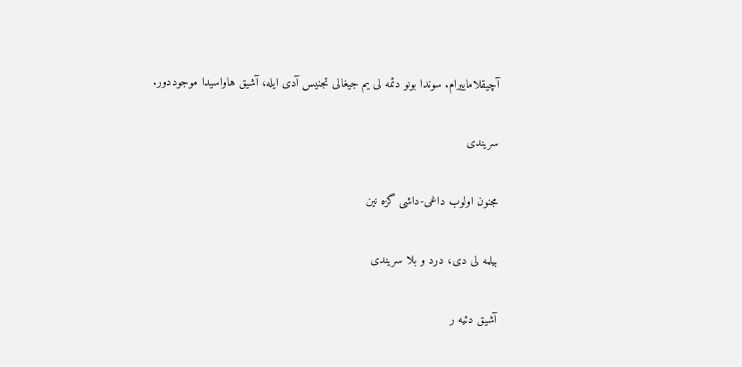آچیقلاماییرام. سوندا بونو دئمه لی یم جیغالی تجنیس آدی ایله، آشیق هاواسیدا موجوددور.

سریندی

مجنون اولوب داغی-داشی گزه نین

بیلمه لی دی، درد و بلا سریندی

آشیق دئیه ر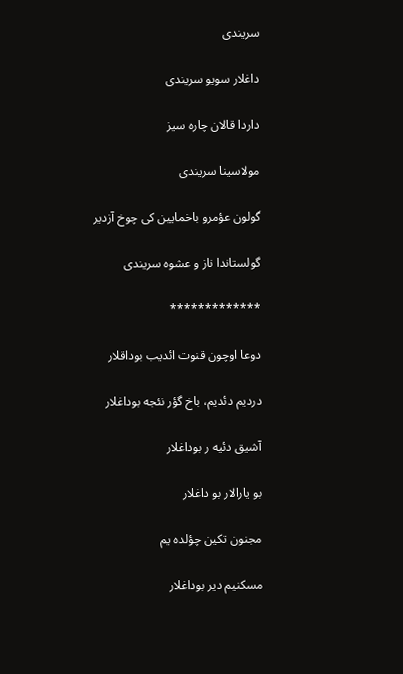سریندی

داغلار سویو سریندی

داردا قالان چاره سیز

مولاسینا سریندی

گولون عؤمرو باخمایین کی چوخ آزدیر

گولستاندا ناز و عشوه سریندی

*************

دوعا اوچون قنوت ائدیب بوداقلار

دردیم دئدیم، باخ گؤر نئجه بوداغلار

آشیق دئیه ر بوداغلار

بو یارالار بو داغلار

مجنون تکین چؤلده یم

مسکنیم دیر بوداغلار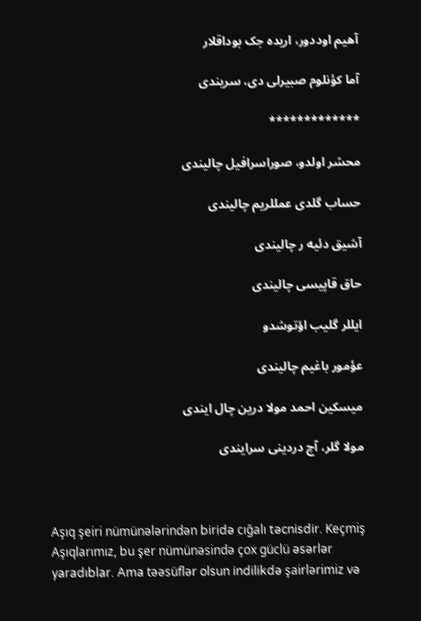آهیم اوددور، اریده جک بوداقلار

آما کؤنلوم صبیرلی دی، سریندی

*************

محشر اولدو، صوراسرافیل چالیندی

حساب گلدی عمللریم چالیندی

آشیق دئیه ر چالیندی

حاق قاپیسی چالیندی

ایللر گلیب اؤتوشدو

عؤمور باغیم چالیندی

میسکین احمد مولا درین چال ایندی

مولا گلر، آچ دردینی سرایندی



Aşıq şeiri nümünələrindən biridə cığalı təcnisdir. Keçmiş Aşıqlarımız, bu şer nümünəsində çox güclü əsərlər yaradıblar. Ama təəsüflər olsun indilikdə şairlərimiz və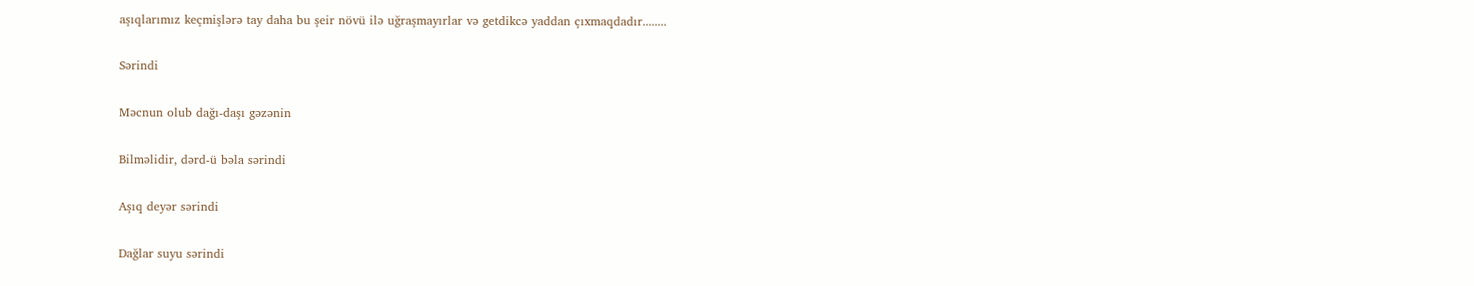aşıqlarımız keçmişlərə tay daha bu şeir növü ilə uğraşmayırlar və getdikcə yaddan çıxmaqdadır........

Sərindi

Məcnun olub dağı-daşı gəzənin

Bilməlidir, dərd-ü bəla sərindi

Aşıq deyər sərindi

Dağlar suyu sərindi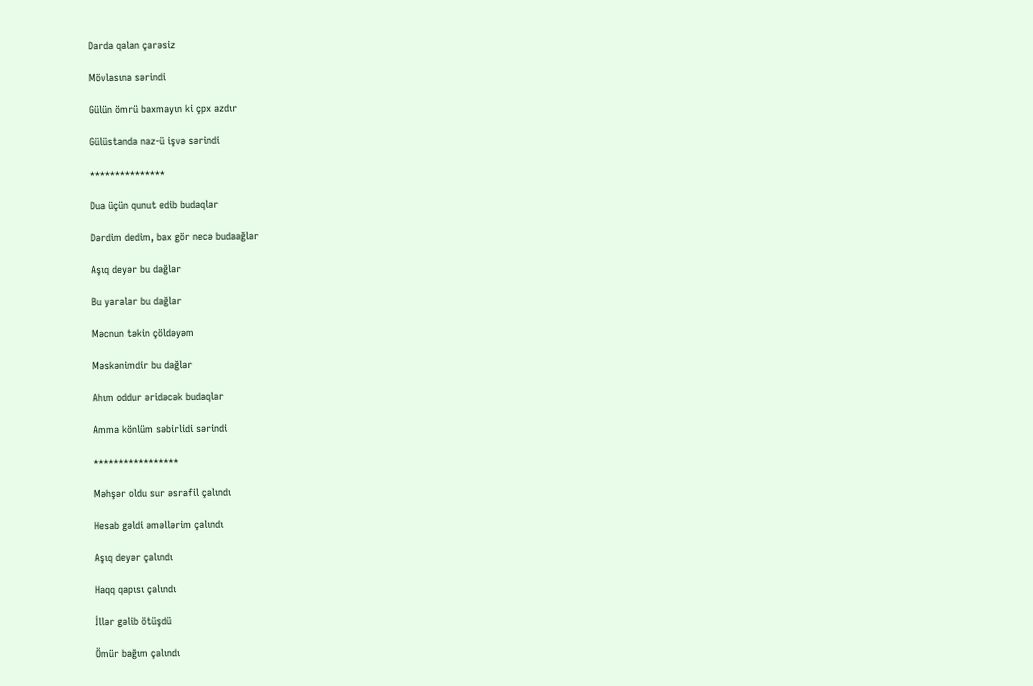Darda qalan çarəsiz

Mövlasına sərindi

Gülün ömrü baxmayın ki çpx azdır

Gülüstanda naz-ü işvə sərindi

***************

Dua üçün qunut edib budaqlar

Dərdim dedim, bax gör necə budaağlar

Aşıq deyər bu dağlar

Bu yaralar bu dağlar

Məcnun təkin çöldəyəm

Məskənimdir bu dağlar

Ahım oddur əridəcək budaqlar

Amma könlüm səbirlidi sərindi

*****************

Məhşər oldu sur əsrafil çalındı

Hesab gəldi əməllərim çalındı

Aşıq deyər çalındı

Haqq qapısı çalındı

İllər gəlib ötüşdü

Ömür bağım çalındı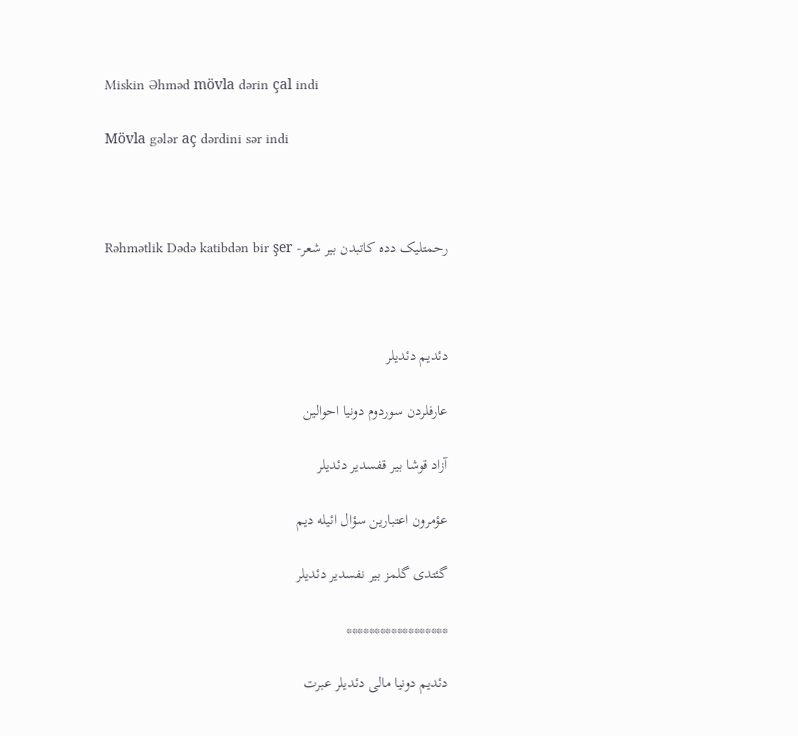Miskin Əhməd mövla dərin çal indi

Mövla gələr aç dərdini sər indi



رحمتلیک دده کاتبدن بیر شعر- Rəhmətlik Dədə katibdən bir şer



دئدیم دئدیلر

عارفلردن سوردوم دونیا احوالین

آزاد قوشا بیر قفسدیر دئدیلر

عؤمرون اعتبارین سؤال ائیله دیم

گئتدی گلمز بیر نفسدیر دئدیلر

******************

دئدیم دونیا مالی دئدیلر عبرت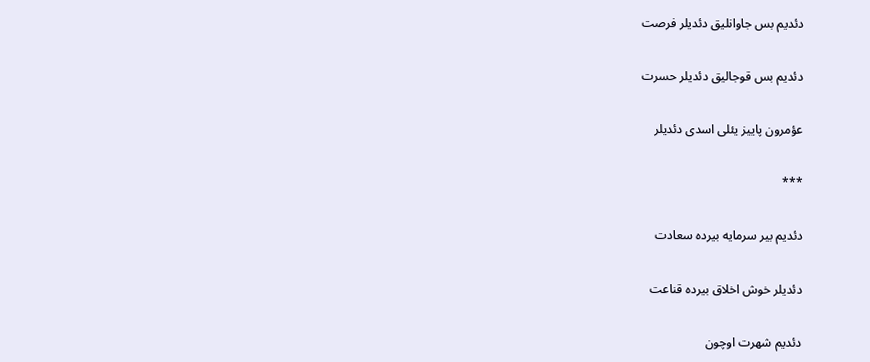دئدیم بس جاوانلیق دئدیلر فرصت

دئدیم بس قوجالیق دئدیلر حسرت

عؤمرون پاییز یئلی اسدی دئدیلر

***

دئدیم بیر سرمایه بیرده سعادت

دئدیلر خوش اخلاق بیرده قناعت

دئدیم شهرت اوچون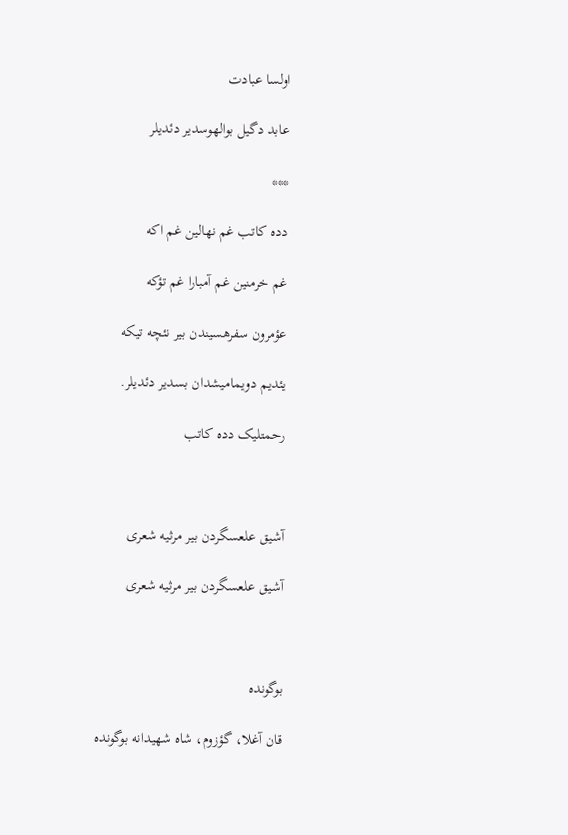اولسا عبادت

عابد دگیل بوالهوسدیر دئدیلر

***

دده کاتب غم نهالین غم اکه

غم خرمنین غم آمبارا غم تؤکه

عؤمرون سفرهسیندن بیر نئچه تیکه

یئدیم دویمامیشدان بسدیر دئدیلر.

رحمتلیک دده کاتب



آشیق علعسگردن بیر مرثیه شعری

آشیق علعسگردن بیر مرثیه شعری



بوگونده

قان آغلا، گؤزوم، شاه شهیدانه بوگونده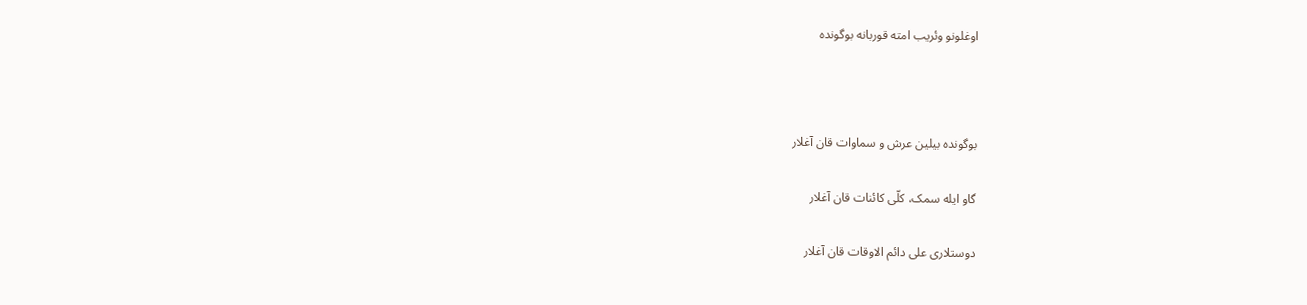اوغلونو وئریب امته قوربانه بوگونده



بوگونده بیلین عرش و سماوات قان آغلار

گاو ایله سمک، کلّی کائنات قان آغلار

دوستلاری علی دائم الاوقات قان آغلار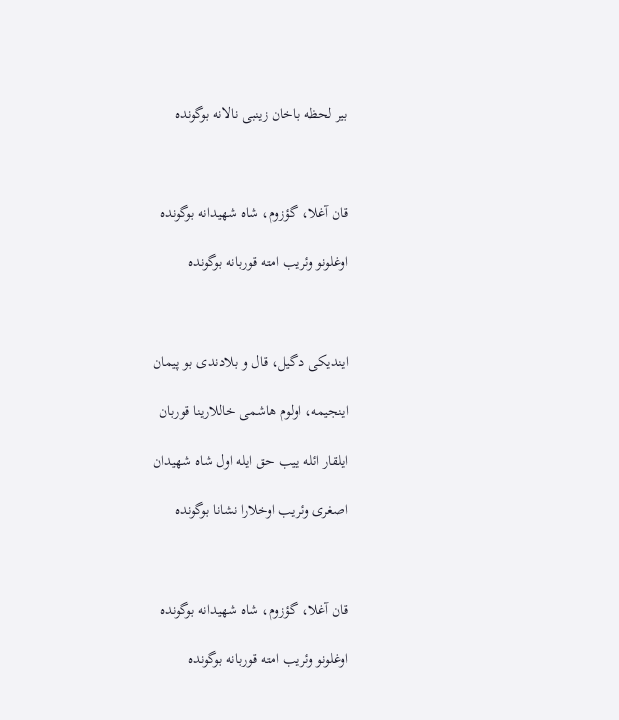بیر لحظه باخان زینبی نالانه بوگونده



قان آغلا، گؤزوم، شاه شهیدانه بوگونده

اوغلونو وئریب امته قوربانه بوگونده



ایندیکی دگیل، قال و بلادندی بو پیمان

اینجیمه، اولوم هاشمی خاللارینا قوربان

ایلقار ائله ییب حق ایله اول شاه شهیدان

اصغری وئریب اوخلارا نشانا بوگونده



قان آغلا، گؤزوم، شاه شهیدانه بوگونده

اوغلونو وئریب امته قوربانه بوگونده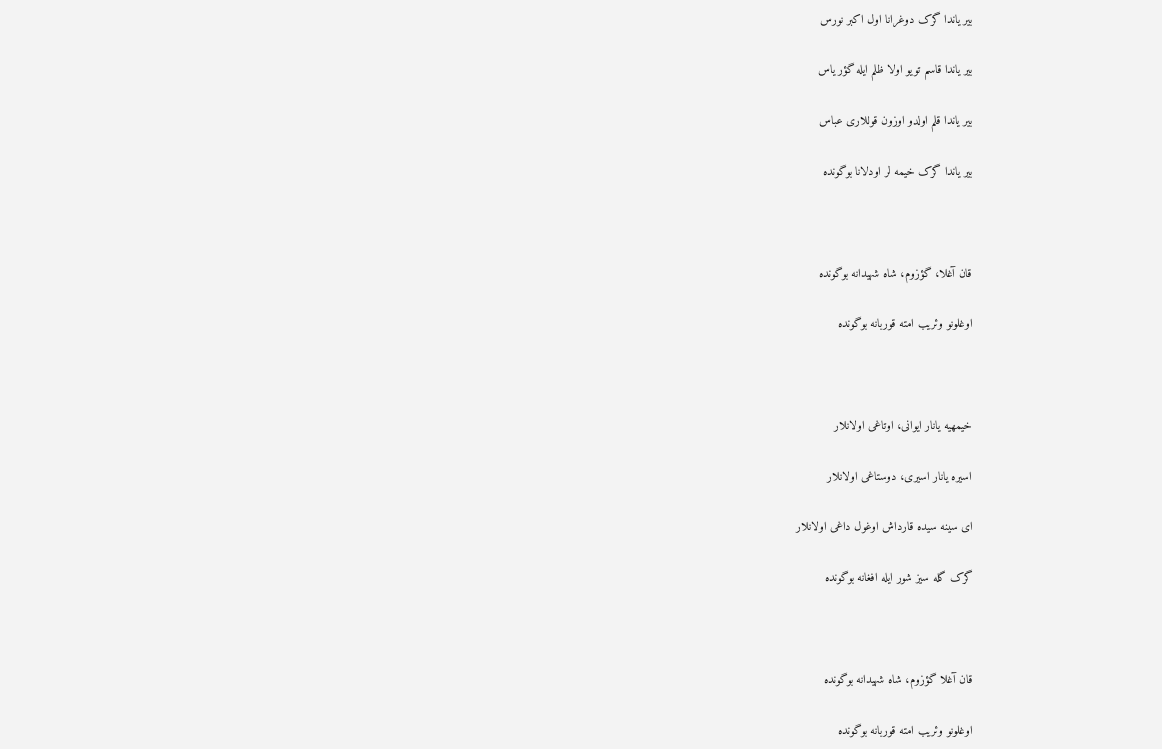بیر یاندا گرک دوغرانا اول اکبر نورس

بیر یاندا قاسم تویو اولا ظلم ایله گؤر یاس

بیر یاندا قلم اولدو اوزون قوللاری عباس

بیر یاندا گرک خیمه لر اودلانا بوگونده



قان آغلا، گؤزوم، شاه شهیدانه بوگونده

اوغلونو وئریب امته قوربانه بوگونده



خیمهیه یانار ایوانی، اوتاغی اولانلار

اسیره یانار اسیری، دوستاغی اولانلار

ای سینه سیده قارداش اوغول داغی اولانلار

گرک گله سیز شور ایله افغانه بوگونده



قان آغلا گؤزوم، شاه شهیدانه بوگونده

اوغلونو وئریب امته قوربانه بوگونده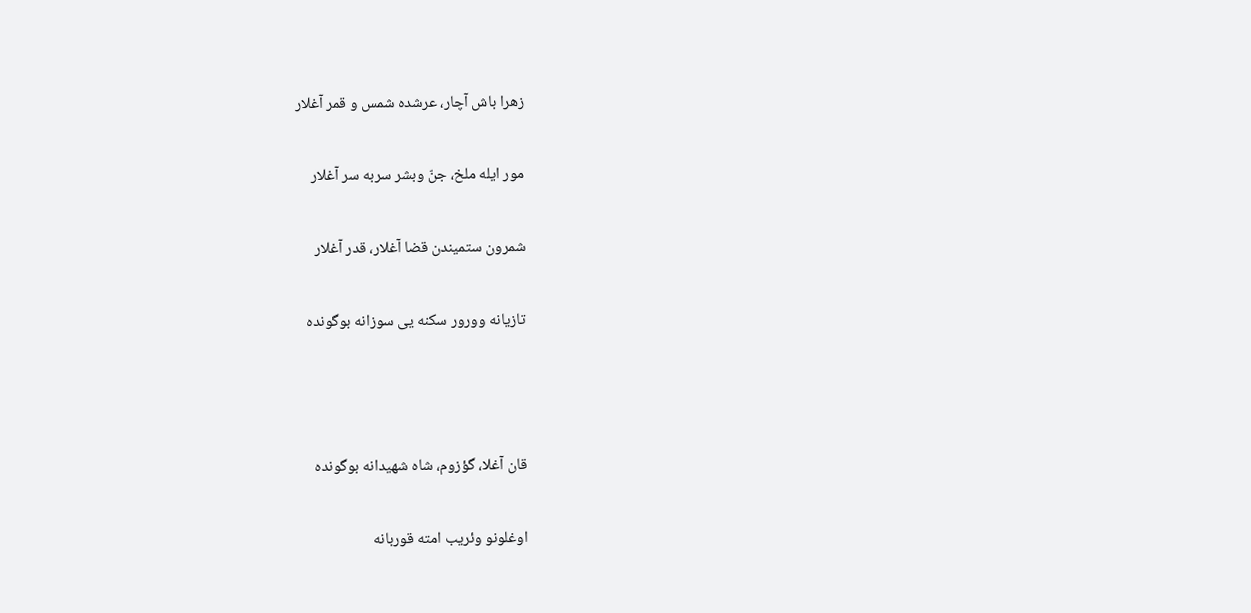زهرا باش آچار، عرشده شمس و قمر آغلار

مور ایله ملخ، جنّ وبشر سربه سر آغلار

شمرون ستمیندن قضا آغلار، قدر آغلار

تازیانه وورور سکنه یی سوزانه بوگونده



قان آغلا، گؤزوم، شاه شهیدانه بوگونده

اوغلونو وئریب امته قوربانه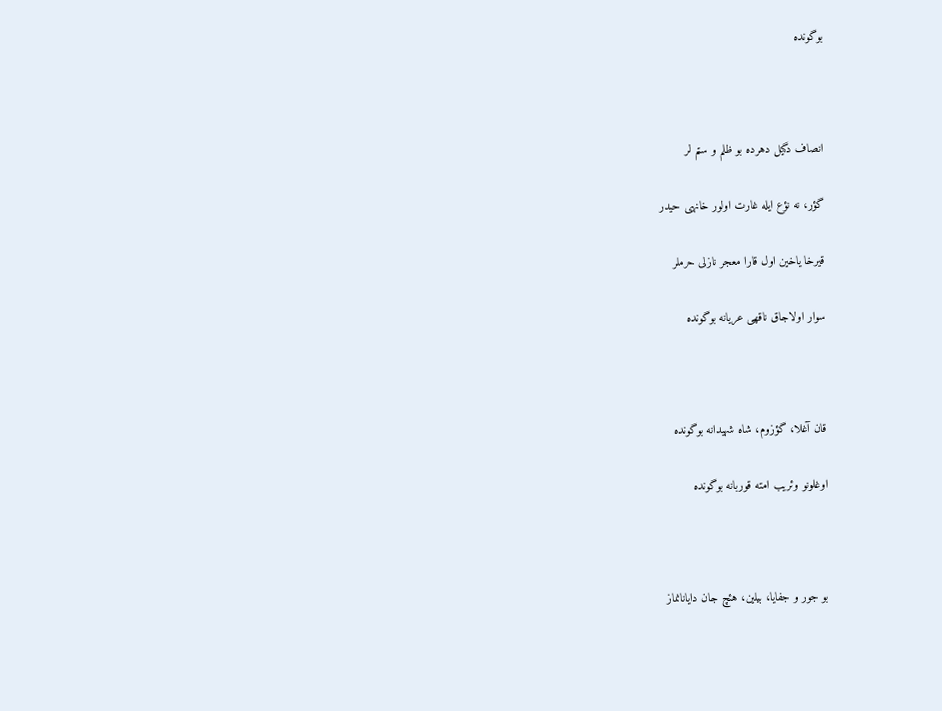بوگونده



انصاف دگیل دهرده بو ظلم و ستم لر

گؤر، نه نؤع ایله غارت اولور خانهی حیدر

قیرخا یاخین اول قارا معجر نازلی حرملر

سوار اولاجاق ناقهی عریانه بوگونده



قان آغلا، گؤزوم، شاه شهیدانه بوگونده

اوغلونو وئریب امته قوربانه بوگونده



بو جور و جفایا، بیلین، هئچ جان دایانانماز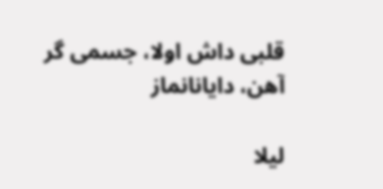قلبی داش اولا، جسمی گر آهن، دایانانماز

لیلا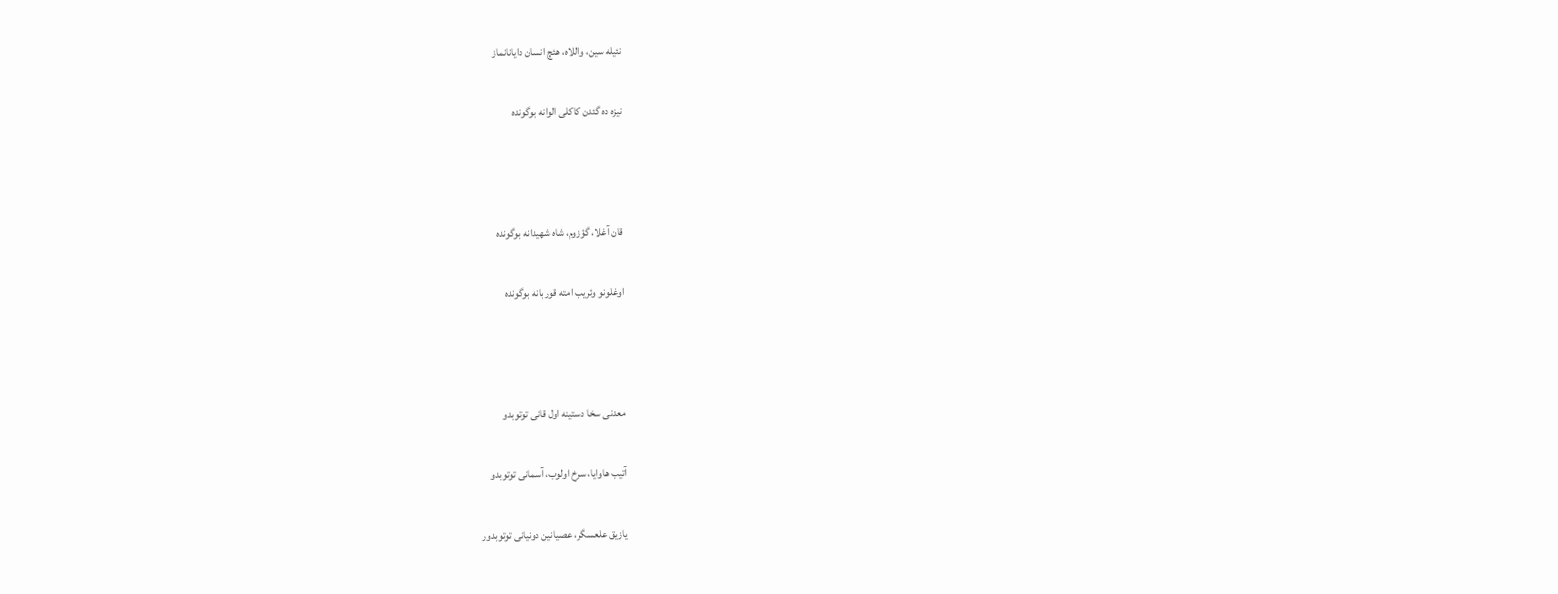نئیله سین، واللاه، هئچ انسان دایانانماز

نیزه ده گئدن کاکلی الوانه بوگونده



قان آغلا، گؤزوم، شاه شهیدانه بوگونده

اوغلونو وئریب امته قوربانه بوگونده



معدنی سخا دستینه اول قانی توتوبدو

آتیب هاوایا، سرخ اولوب، آسمانی توتوبدو

یازیق علعسگر، عصیانین دونیانی توتوبدور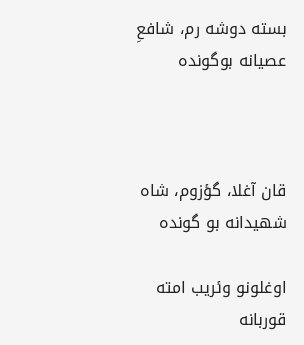بسته دوشه رم، شافعِ عصیانه بوگونده



قان آغلا، گؤزوم، شاه شهیدانه بو گونده

اوغلونو وئریب امته قوربانه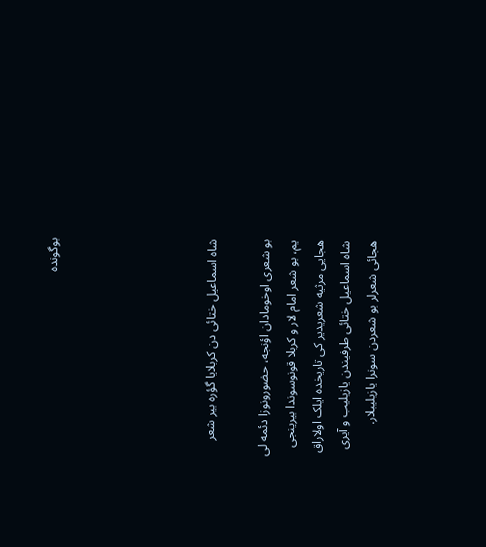بوگونده





شاه اسماعیل ختائی دن کربلایا گؤره بیر شعر

بو شعری اوخومادان اؤنجه، حضورونوزا دئمه لی یم، بو شعر امام لار و کربلا قونوسوندا بیرینجی هجایی مرثیه شعریدیر کی تاریخده ایلک اولاراق شاه اسماعیل ختائی طرفیندن یازیلیب و آیری هجائی شعرلر بو شعردن سونرا یازیلیبلار.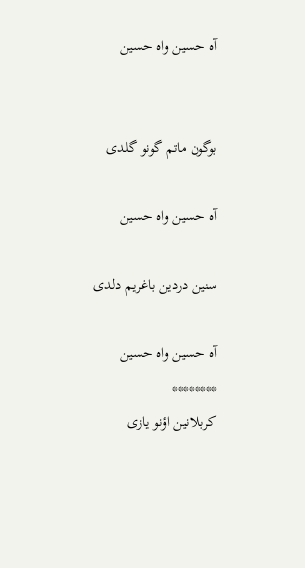آه حسین واه حسین


بوگون ماتم گونو گلدی

آه حسین واه حسین

سنین دردین باغریم دلدی

آه حسین واه حسین
********
کربلانین اؤنو یازی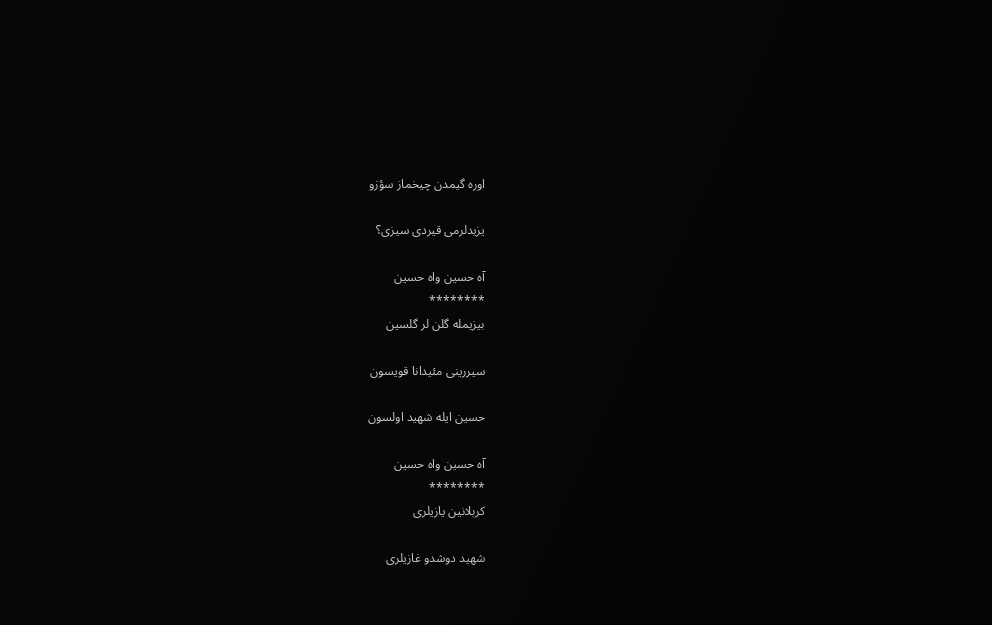اوره گیمدن چیخماز سؤزو

یزیدلرمی قیردی سیزی؟

آه حسین واه حسین
********
بیزیمله گلن لر گلسین

سیررینی مئیدانا قویسون

حسین ایله شهید اولسون

آه حسین واه حسین
********
کربلانین یازیلری

شهید دوشدو غازیلری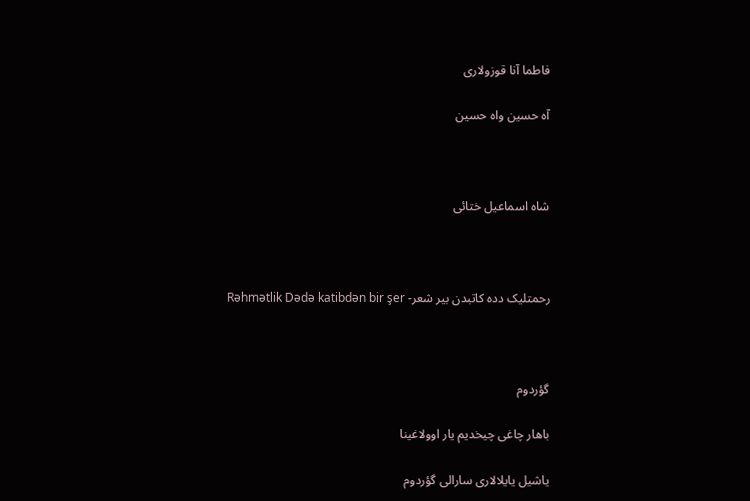فاطما آنا قوزولاری

آه حسین واه حسین



شاه اسماعیل ختائی



رحمتلیک دده کاتبدن بیر شعر- Rəhmətlik Dədə katibdən bir şer



گؤردوم

باهار چاغی چیخدیم یار اوولاغینا

یاشیل یایلالاری سارالی گؤردوم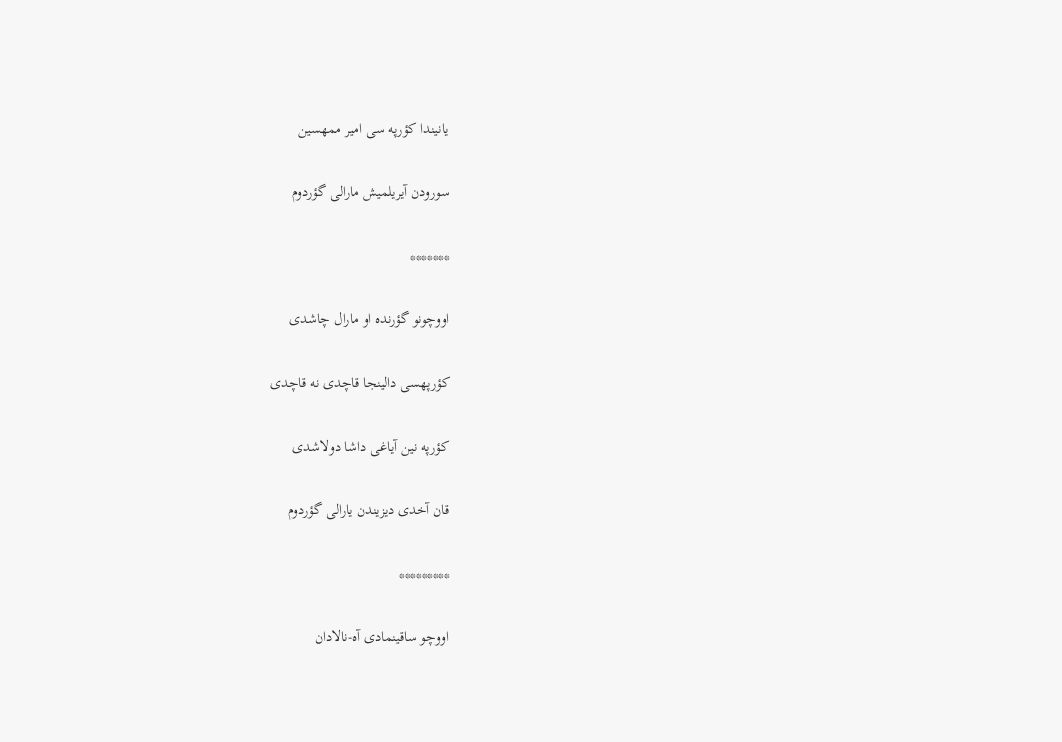یانیندا کؤرپه سی امیر ممهسین

سورودن آیریلمیش مارالی گؤردوم

*******

اووچونو گؤرنده او مارال چاشدی

کؤرپهسی دالینجا قاچدی نه قاچدی

کؤرپه نین آیاغی داشا دولاشدی

قان آخدی دیزیندن یارالی گؤردوم

*********

اووچو ساقینمادی آه-نالادان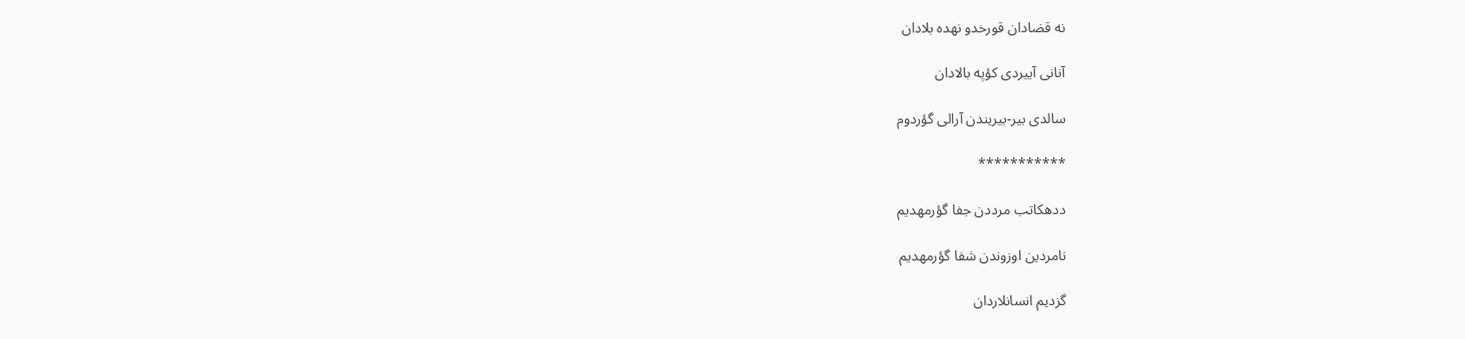نه قضادان قورخدو نهده بلادان

آنانی آییردی کؤپه بالادان

سالدی بیر-بیریندن آرالی گؤردوم

***********

ددهکاتب مرددن جفا گؤرمهدیم

نامردین اوزوندن شفا گؤرمهدیم

گزدیم انسانلاردان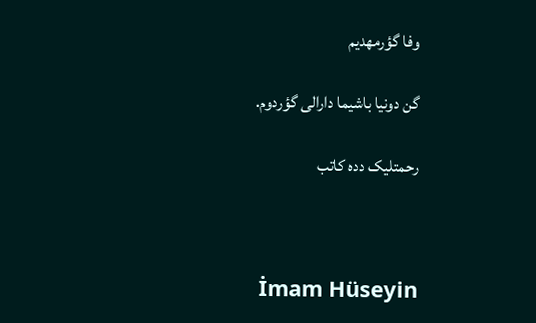وفا گؤرمهدیم

گن دونیا باشیما دارالی گؤردوم.

رحمتلیک دده کاتب



     İmam Hüseyin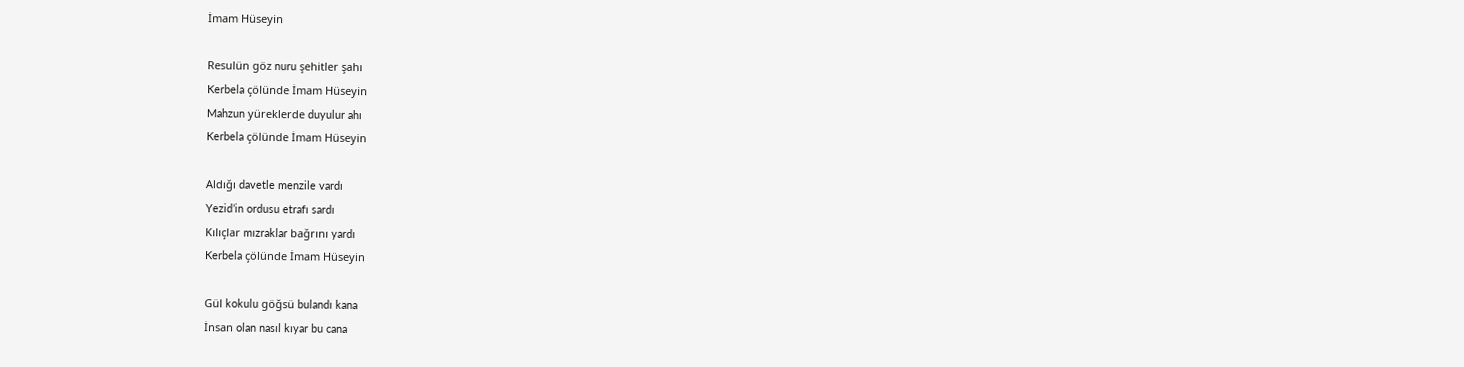İmam Hüseyin

Resulün göz nuru şehitler şahı
Kerbela çölünde İmam Hüseyin
Mahzun yüreklerde duyulur ahı
Kerbela çölünde İmam Hüseyin

Aldığı davetle menzile vardı
Yezid’in ordusu etrafı sardı
Kılıçlar mızraklar bağrını yardı
Kerbela çölünde İmam Hüseyin

Gül kokulu göğsü bulandı kana
İnsan olan nasıl kıyar bu cana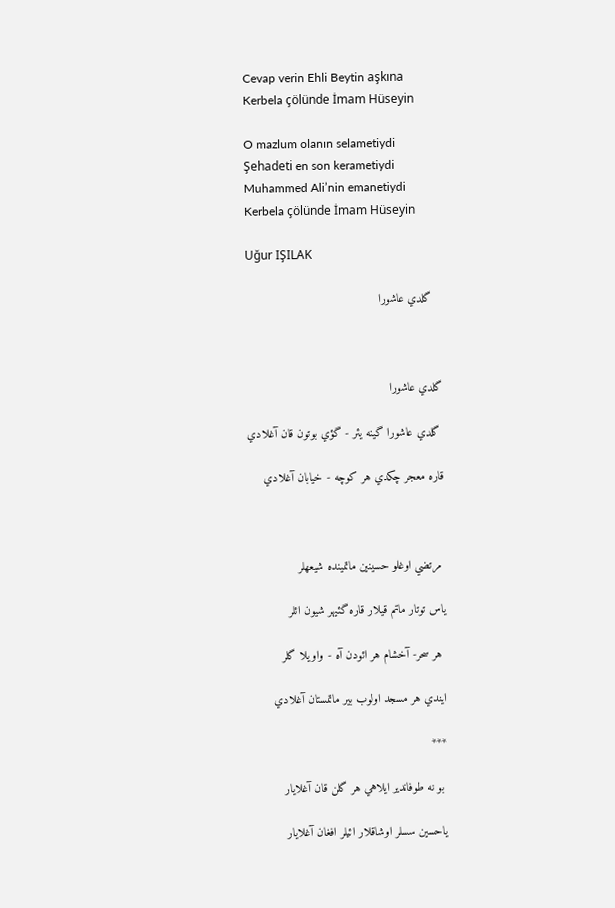Cevap verin Ehli Beytin aşkına
Kerbela çölünde İmam Hüseyin

O mazlum olanın selametiydi
Şehadeti en son kerametiydi
Muhammed Ali’nin emanetiydi
Kerbela çölünde İmam Hüseyin

Uğur IŞILAK

   گلدي عاشورا



گلدي عاشورا

 گلدي عاشورا گينه يئر - گؤي بوتون قان آغلادي

قاره معجر چكدي هر كوچه - خيابان آغلادي



 مرتضي اوغلو حسينين ماتمينده شيعهلر

ياس توتار ماتم قيلار قاره گئيهر شيون ائلر

 هر سحر- آخشام هر ائودن آه - واويلا گلر

ايندي هر مسجد اولوب بير ماتمستان آغلادي

***

 بو نه طوفاندير ايلاهي هر گلن قان آغلايار

ياحسين سسلر اوشاقلار ائيلر افغان آغلايار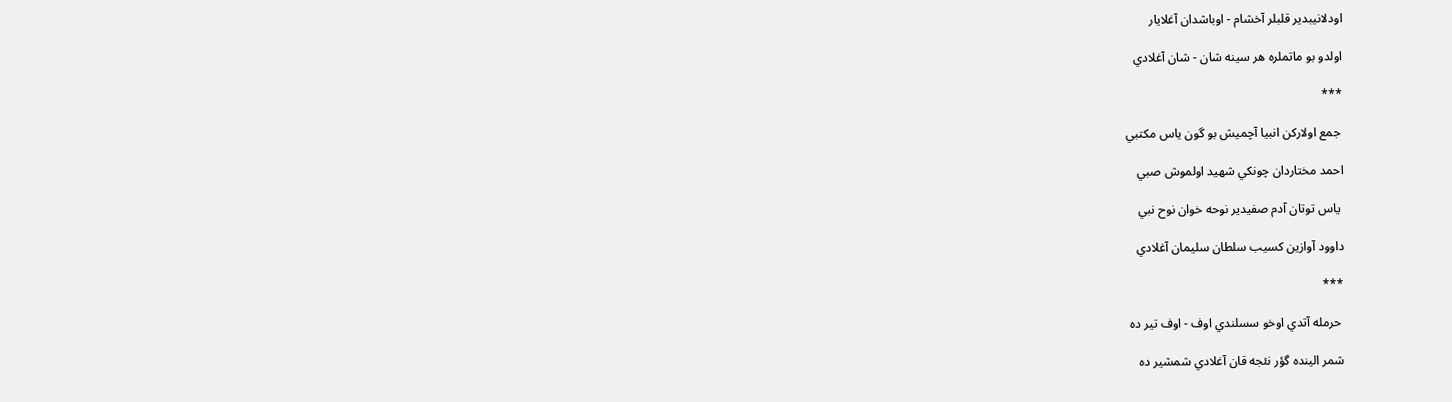اودلانيبدير قلبلر آخشام - اوباشدان آغلايار

اولدو بو ماتملره هر سينه شان - شان آغلادي

***

 جمع اولاركن انبيا آچميش بو گون ياس مكتبي

احمد مختاردان چونكي شهيد اولموش صبي

 ياس توتان آدم صفيدير نوحه خوان نوح نبي

داوود آوازين كسيب سلطان سليمان آغلادي

***

 حرمله آتدي اوخو سسلندي اوف - اوف تير ده

شمر الينده گؤر نئجه قان آغلادي شمشير ده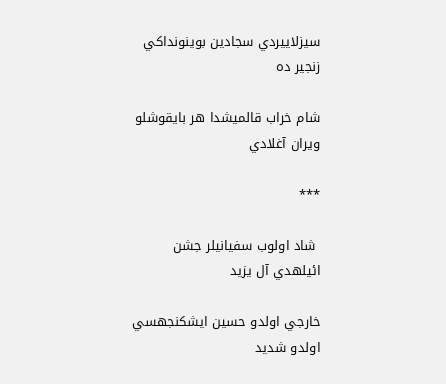سيزلاييردي سجادين بوينونداكي زنجير ده

شام خراب قالميشدا هر بايقوشلو ويران آغلادي

***

 شاد اولوب سفيانيلر جشن ائيلهدي آل يزيد

خارجي اولدو حسين ايشكنجهسي اولدو شديد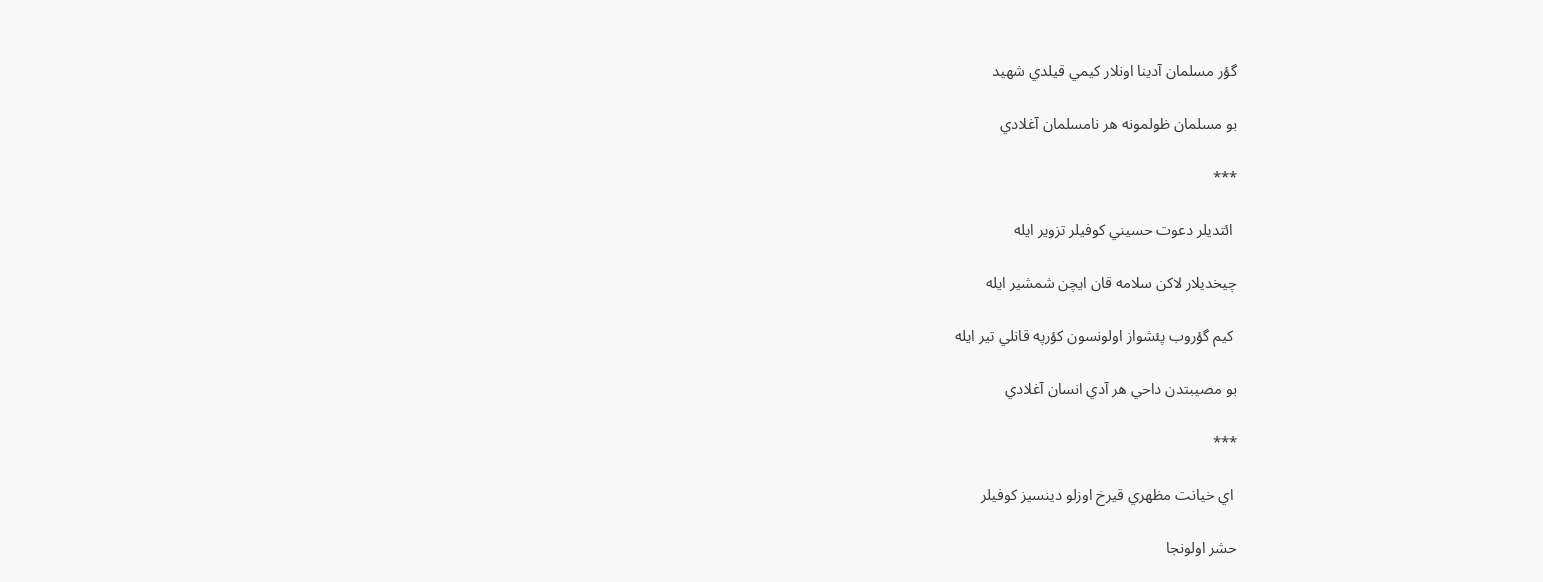گؤر مسلمان آدينا اونلار كيمي قيلدي شهيد

بو مسلمان ظولمونه هر نامسلمان آغلادي

***

 ائتديلر دعوت حسيني كوفيلر تزوير ايله

چيخديلار لاكن سلامه قان ايچن شمشير ايله

 كيم گؤروب پئشواز اولونسون كؤرپه قانلي تير ايله

بو مصيبتدن داحي هر آدي انسان آغلادي

***

 اي خيانت مظهري قيرخ اوزلو دينسيز كوفيلر

حشر اولونجا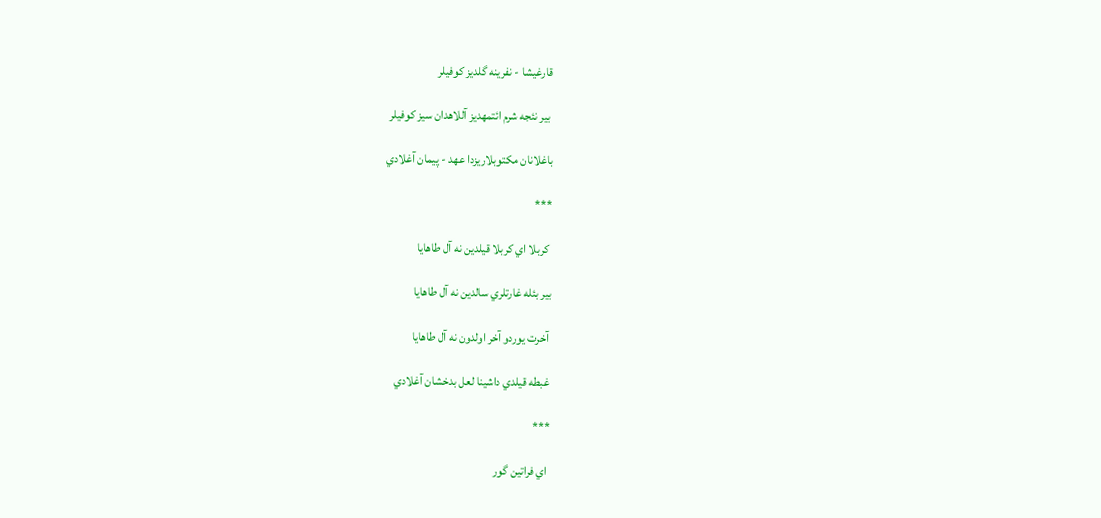قارغيشا - نفرينه گلديز كوفيلر

 بير نئجه شرم ائتمهديز آللاهدان سيز كوفيلر

باغلانان مكتوبلاريزدا عهد - پيمان آغلادي

***

 كربلا اي كربلا قيلدين نه آل طاهايا

بير بئله غارتلري سالدين نه آل طاهايا

 آخرت يوردو آخر اولدون نه آل طاهايا

غبطه قيلدي داشينا لعل بدخشان آغلادي

***

 اي فراتين گور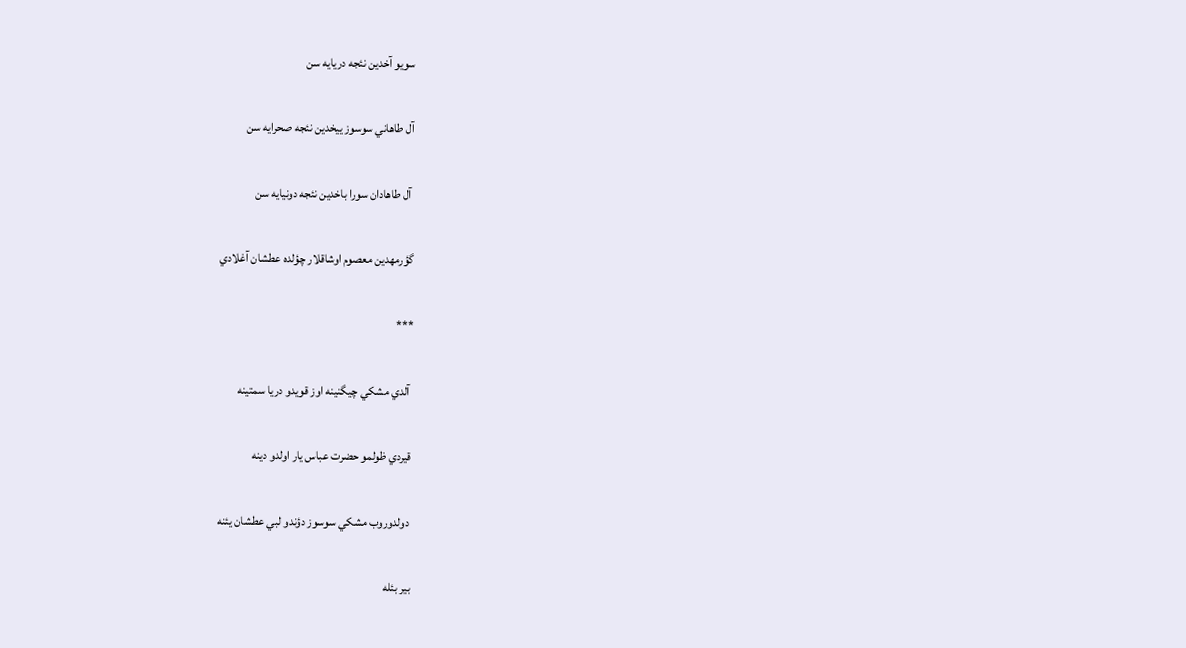سويو آخدين نئجه دريايه سن

آل طاهاني سوسوز ييخدين نئجه صحرايه سن

 آل طاهادان سورا باخدين نئجه دونيايه سن

گؤرمهدين معصوم اوشاقلار چؤلده عطشان آغلادي

***

 آلدي مشكي چيگنينه اوز قويدو دريا سمتينه

قيردي ظولمو حضرت عباس يار اولدو دينه

 دولدوروب مشكي سوسوز دؤندو لبي عطشان يئنه

بير بئله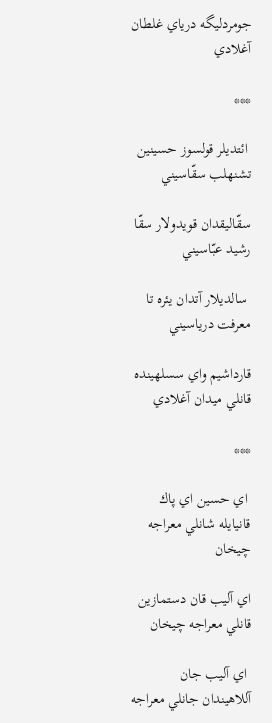جومردليگه درياي غلطان آغلادي

***

 ائتديلر قولسوز حسينين تشنهلب سقّاسيني

سقّاليقدان قويدولار سقّا رشيد عبّاسيني

 سالديلار آتدان يئره تا معرفت درياسيني

قارداشيم واي سسلهينده قانلي ميدان آغلادي

***

 اي حسين اي پاك قانيايله شانلي معراجه چيخان

اي آليب قان دستمازين قانلي معراجه چيخان

 اي آليب جان آللاهيندان جانلي معراجه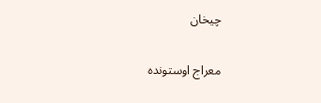چيخان

معراج اوستونده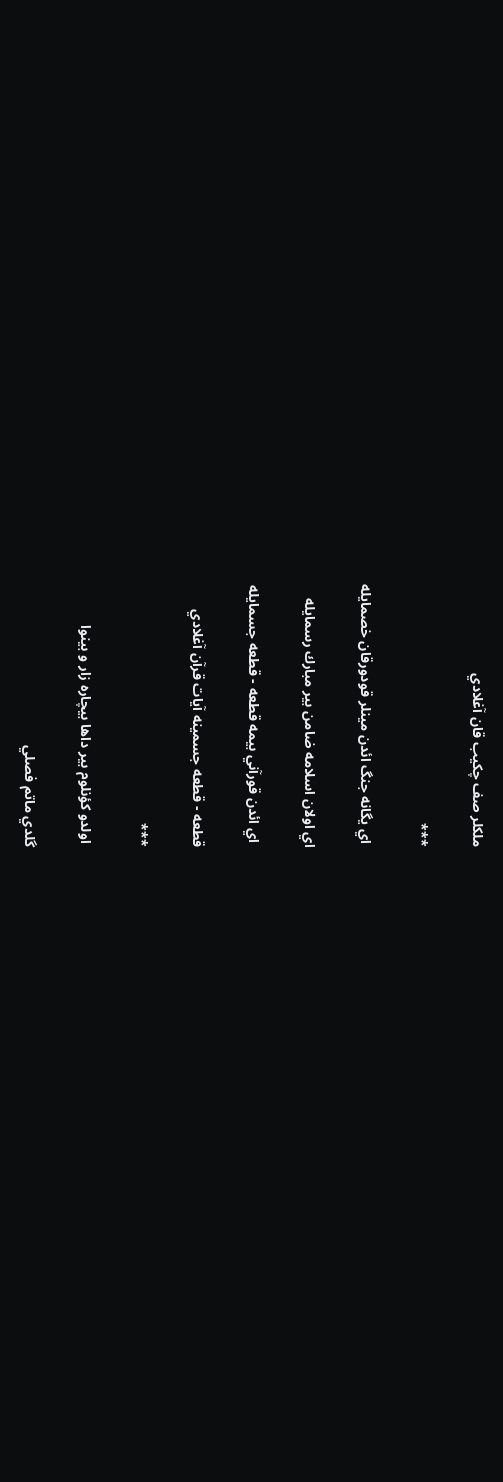ملكلر صف چكيب قان آغلادي

***

 اي يگانه جنگ ائدن مينلر قودورقان خصمايله

اي اولان اسلامه ضامن بير مبارك رسمايله

 اي ائدن قورآني بيمه قطعه - قطعه جسمايله

قطعه - قطعه جسمينه آيات قرآن آغلادي

***

 اولدو كؤنلوم بير داها بيچاره زار و بينوا

گلدي ماتم فصلي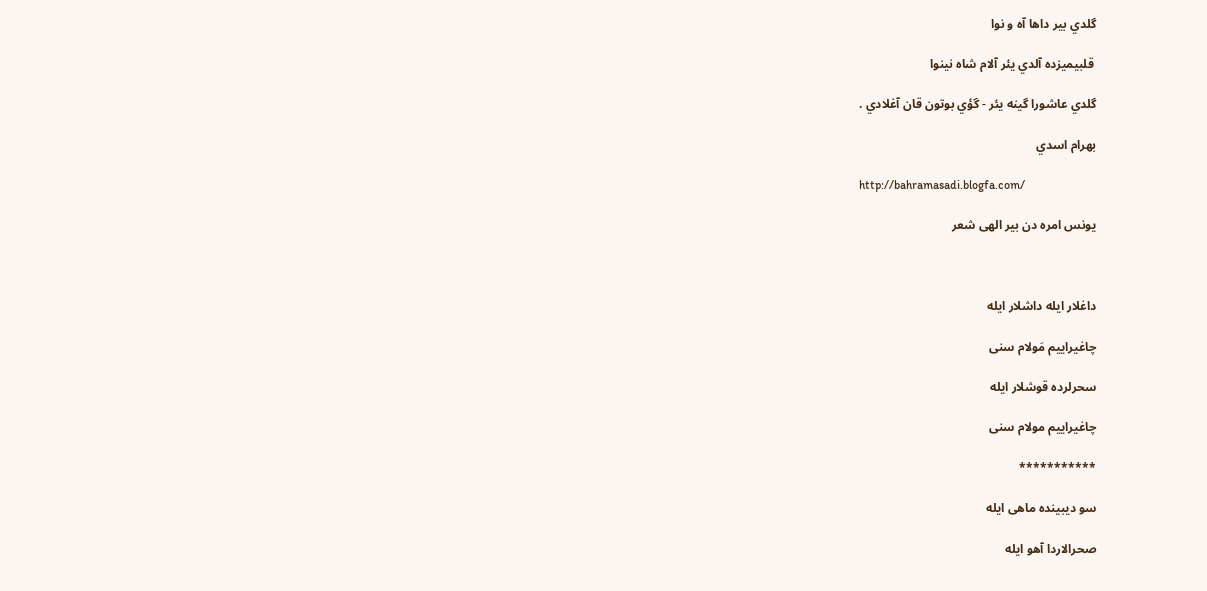گلدي بير داها آه و نوا

 قلبيميزده آلدي يئر آلام شاه نينوا

گلدي عاشورا گينه يئر - گؤي بوتون قان آغلادي .

بهرام اسدي

http://bahramasadi.blogfa.com/

یونس امره دن بیر الهی شعر



داغلار ایله داشلار ایله

چاغیراییم مَولام سنی

سحرلرده قوشلار ایله

چاغیراییم مولام سنی

***********

سو دیبینده ماهی ایله

صحرالاردا آهو ایله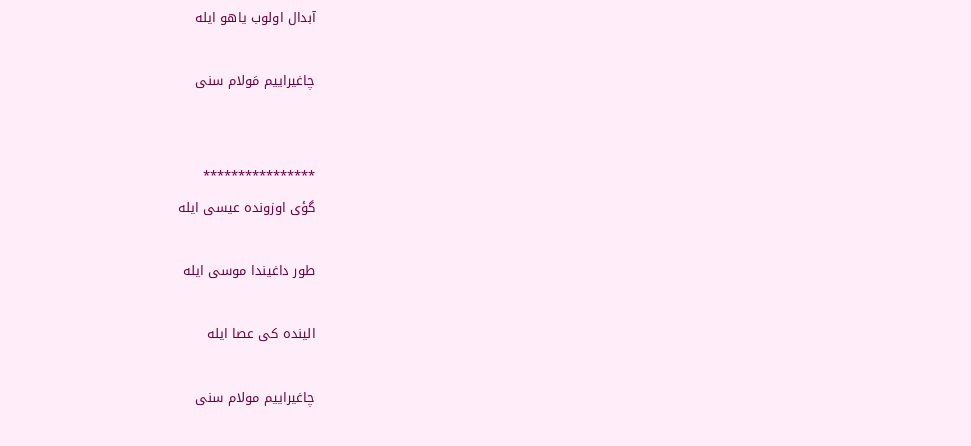آبدال اولوب یاهو ایله

چاغیراییم مَولام سنی


****************
گؤی اوزونده عیسی ایله

طور داغیندا موسی ایله

الینده کی عصا ایله

چاغیراییم مولام سنی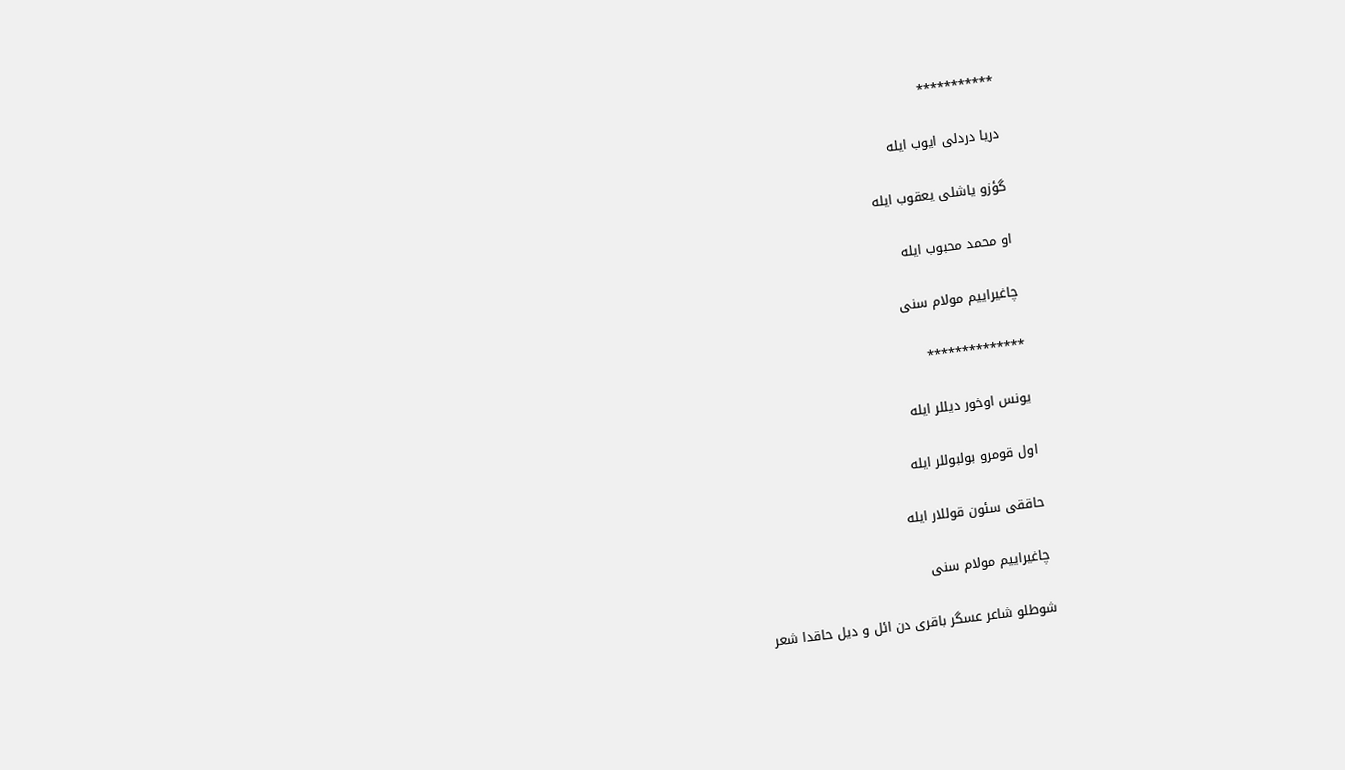***********

دریا دردلی ایوب ایله

گؤزو یاشلی یعقوب ایله

او محمد محبوب ایله

چاغیراییم مولام سنی

**************

یونس اوخور دیللر ایله

اول قومرو بولبوللر ایله

حاققی سئون قوللار ایله

چاغیراییم مولام سنی

شوطلو شاعر عسگر باقری دن ائل و دیل حاقدا شعر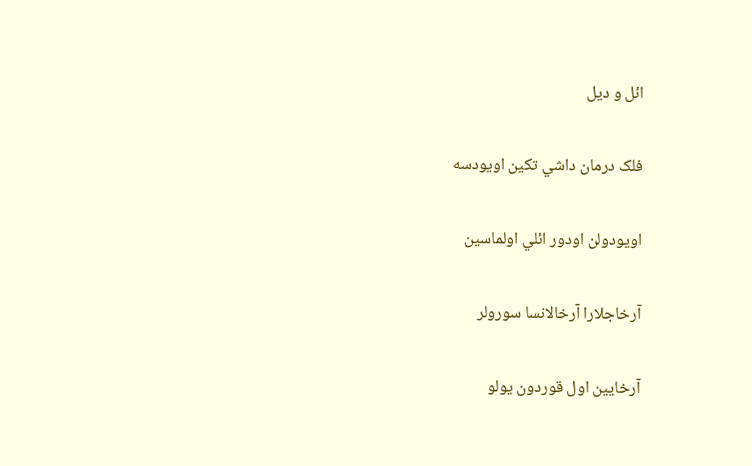ائل و ديل

فلک درمان داشي تکين اويودسه

اويودولن اودور ائلي اولماسين

آرخاجلارا آرخالانسا سورولر

آرخايين اول قوردون يولو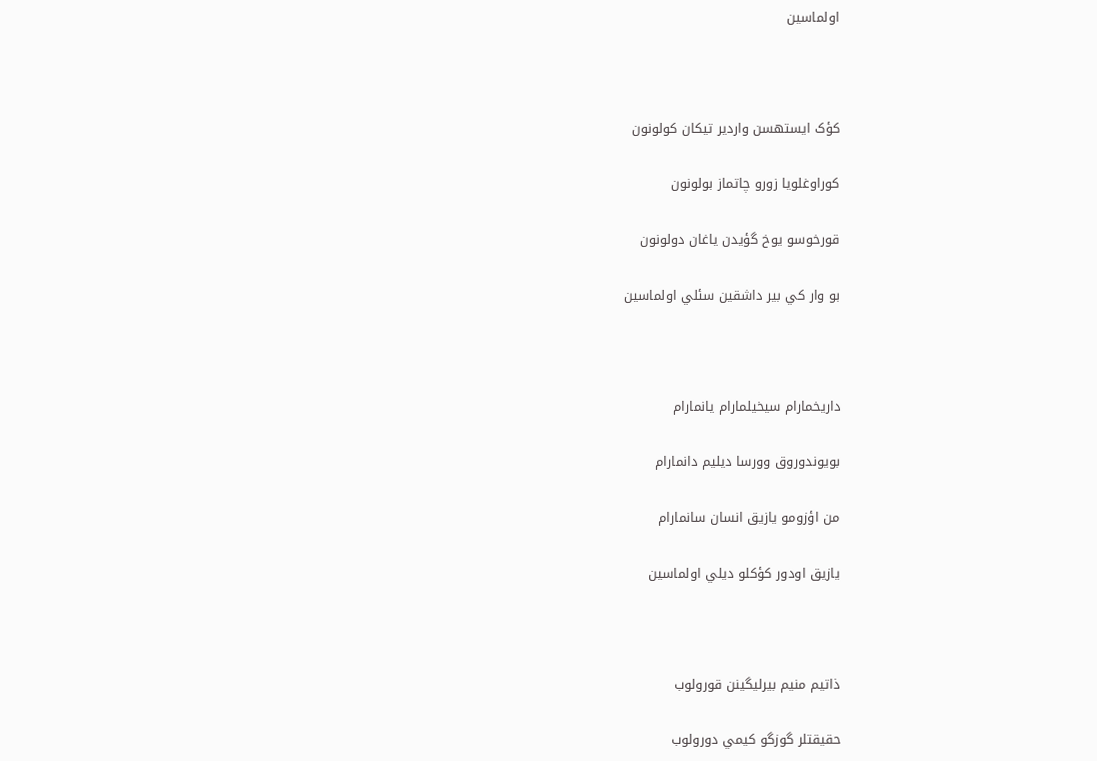اولماسين



کؤک ايستهسن واردير تيکان کولونون

کوراوغلويا زورو چاتماز بولونون

قورخوسو يوخ گؤيدن ياغان دولونون

بو وار کي بير داشقين سئلي اولماسين



داريخمارام سيخيلمارام يانمارام

بويوندوروق وورسا ديليم دانمارام

من اؤزومو يازيق انسان سانمارام

يازيق اودور کؤکلو ديلي اولماسين



ذاتيم منيم بيرليگينن قورولوب

حقيقتلر گوزگو کيمي دورولوب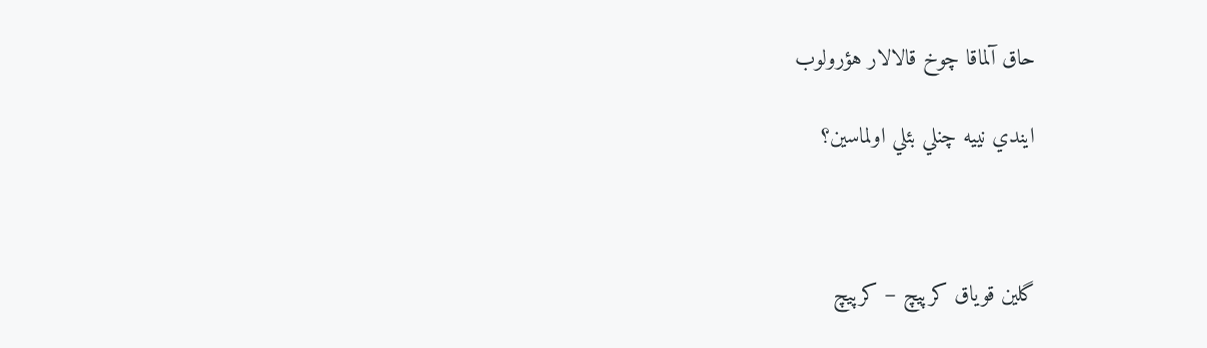حاق آلماقا چوخ قالالار هؤرولوب

ايندي نييه چنلي بئلي اولماسين؟



گلين قوياق کرپيچ – کرپيچ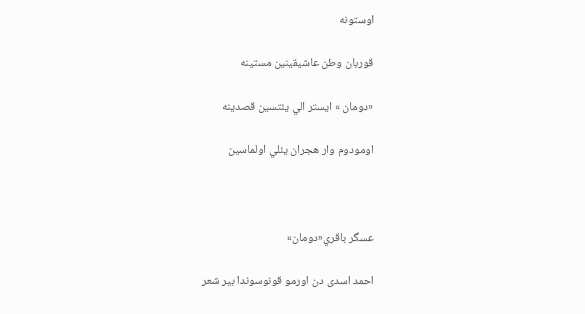اوستونه

قوربان وطن عاشيقينين مستينه

«دومان » ايستر الي يئتسين قصدينه

اومودوم وار هجران يئلي اولماسين



عسگر باقري«دومان»

احمد اسدی دن اورمو قونوسوندا بیر شعر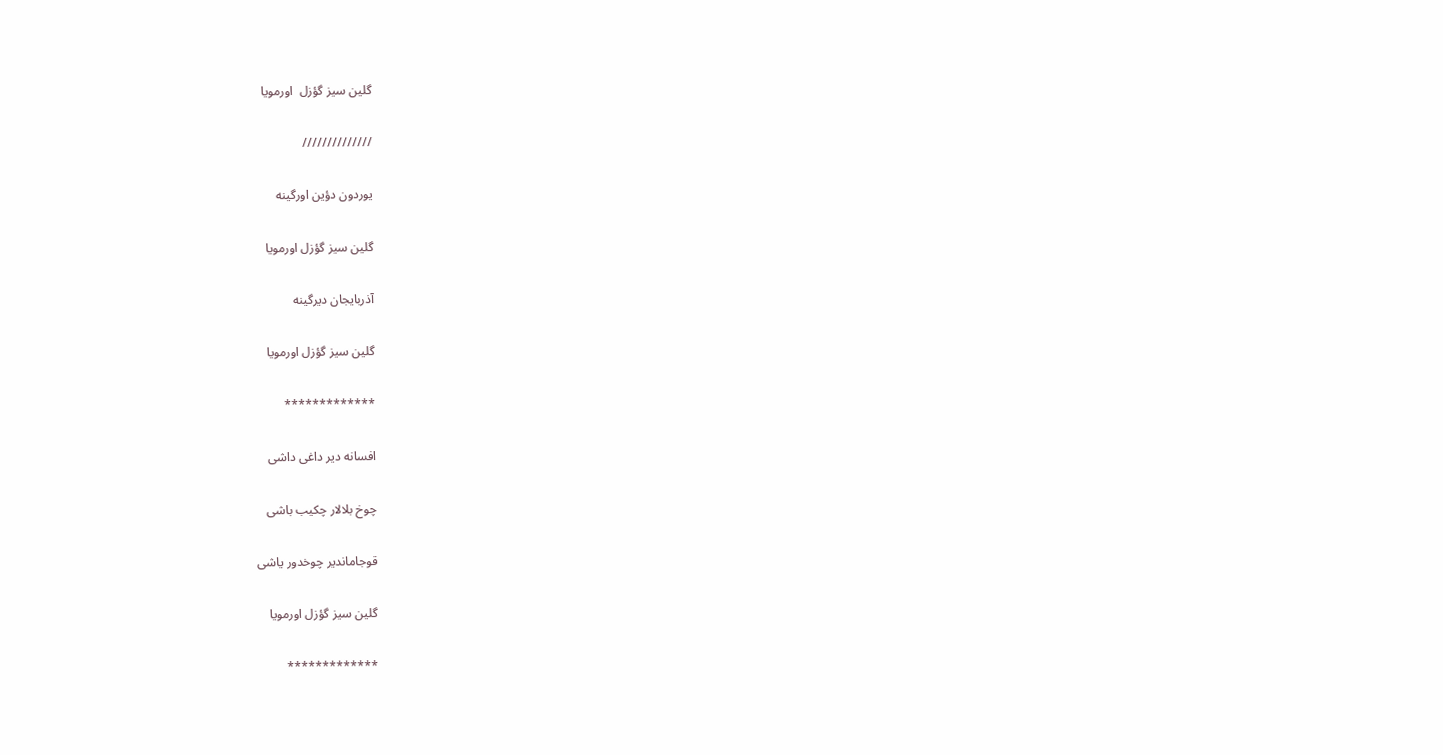گلین سیز گؤزل  اورمویا

//////////////

یوردون دؤین اورگینه

گلین سیز گؤزل اورمویا

آذربایجان دیرگینه

گلین سیز گؤزل اورمویا

*************

افسانه دیر داغی داشی

چوخ بلالار چکیب باشی

قوجاماندیر چوخدور یاشی

گلین سیز گؤزل اورمویا

*************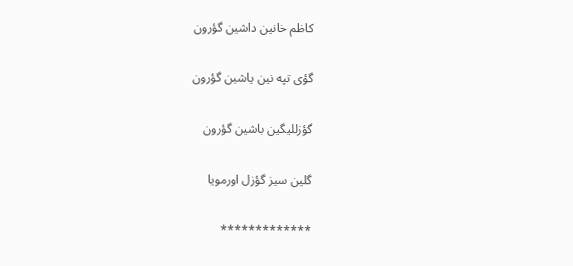کاظم خانین داشین گؤرون

گؤی تپه نین یاشین گؤرون

گؤزللیگین باشین گؤرون

گلین سیز گؤزل اورمویا

*************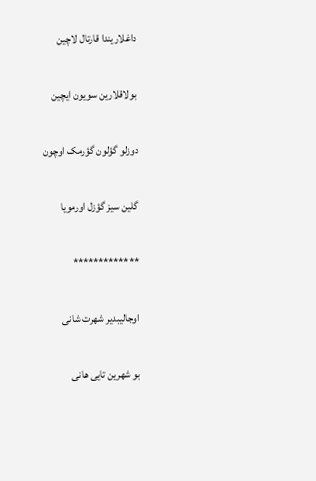داغلاریندا قارتال لاچین

بولاقلارین سویون ایچین

دوزلو گؤلون گؤرمک اوچون

گلین سیز گؤزل اورمویا

*************

اوجالیبدیر شهرت شانی

بو شهرین تایی هانی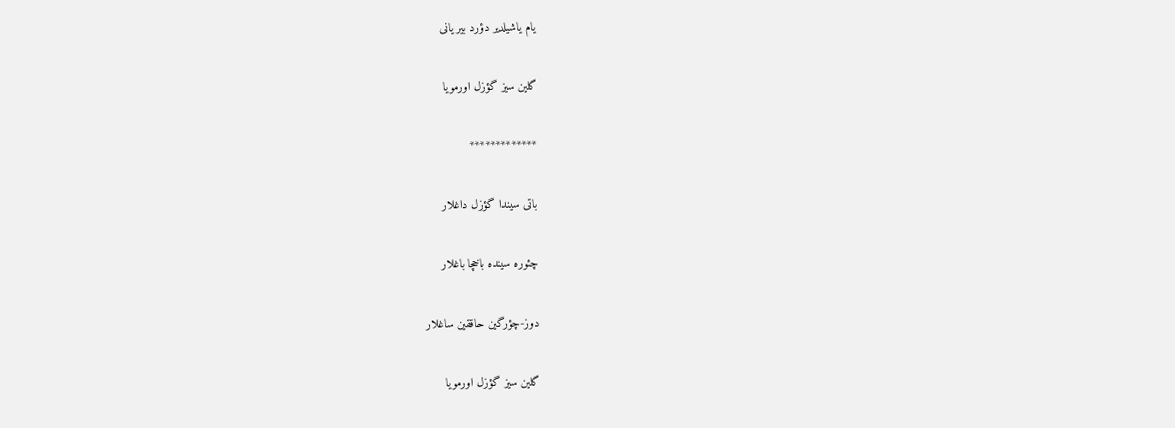یام یاشیلدیر دؤرد بیر یانی

گلین سیز گؤزل اورمویا

*************

باتی سیندا گؤزل داغلار

چئوره سینده باخچا باغلار

دوز-چؤرگین حاققین ساغلار

گلین سیز گؤزل اورمویا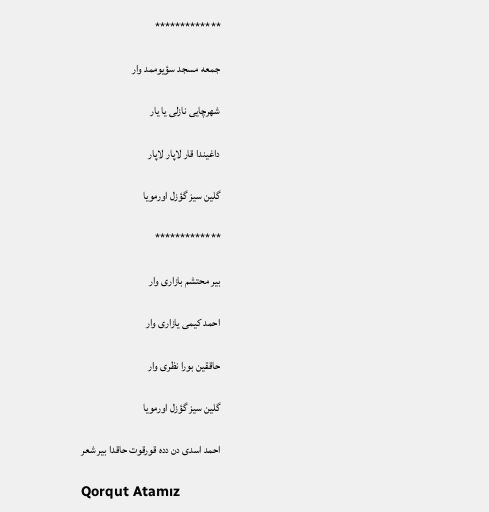*************

جمعه مسجد سؤیوممد وار

شهرچایی نازلی یا یار

داغیندا قار لاپار لاپار

گلین سیز گؤزل اورمویا

*************

بیر محتشم بازاری وار

احمد کیمی یازاری وار

حاققین بورا نظری وار

گلین سیز گؤزل اورمویا

احمد اسدی دن دده قورقوت حاقدا بیر شعر

Qorqut Atamız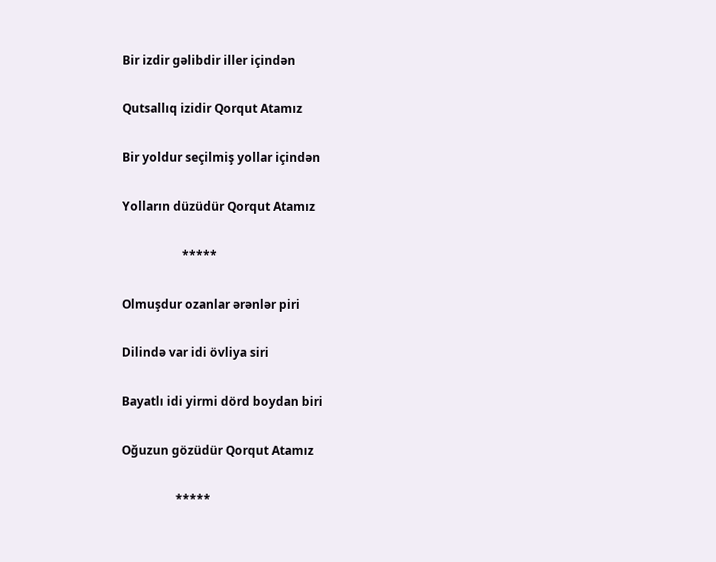Bir izdir gəlibdir iller içindən

Qutsallıq izidir Qorqut Atamız

Bir yoldur seçilmiş yollar içindən

Yolların düzüdür Qorqut Atamız

                    *****

Olmuşdur ozanlar ərənlər piri

Dilində var idi övliya siri

Bayatlı idi yirmi dörd boydan biri

Oğuzun gözüdür Qorqut Atamız

                  *****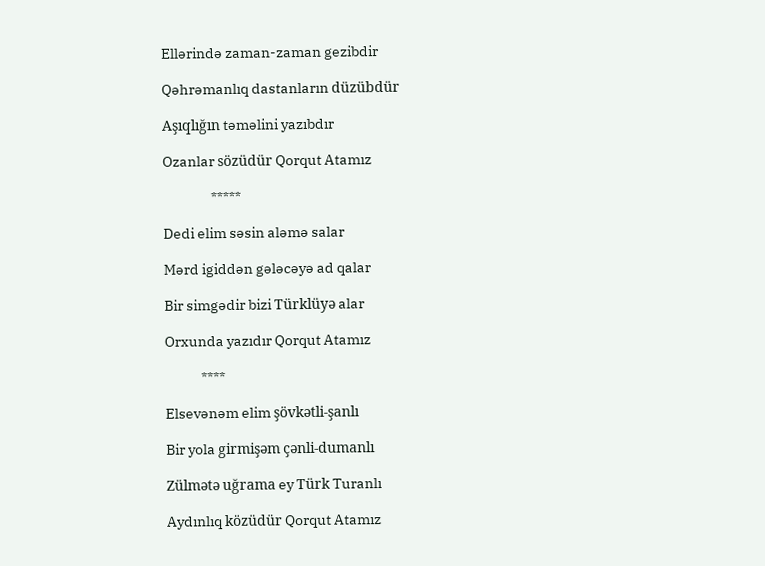Ellərində zaman-zaman gezibdir

Qəhrəmanlıq dastanların düzübdür

Aşıqlığın təməlini yazıbdır

Ozanlar sözüdür Qorqut Atamız

                *****

Dedi elim səsin aləmə salar

Mərd igiddən gələcəyə ad qalar

Bir simgədir bizi Türklüyə alar

Orxunda yazıdır Qorqut Atamız

            ****

Elsevənəm elim şövkətli-şanlı

Bir yola girmişəm çənli-dumanlı

Zülmətə uğrama ey Türk Turanlı

Aydınlıq közüdür Qorqut Atamız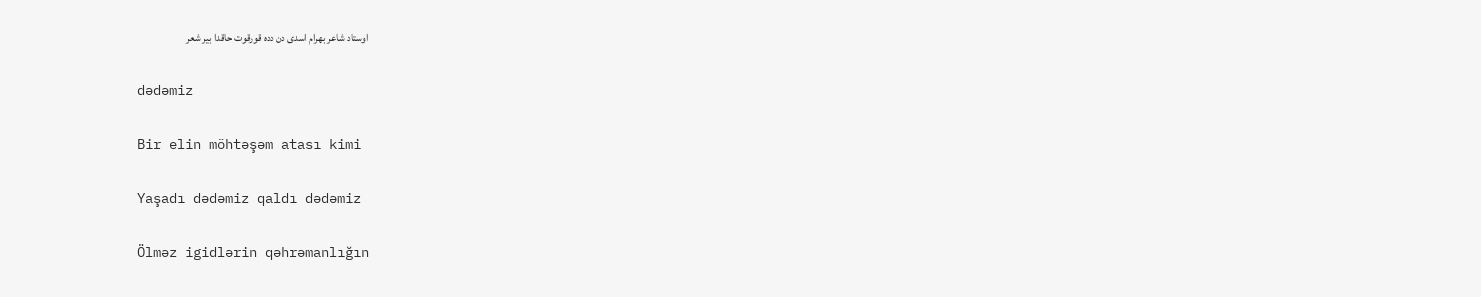اوستاد شاعر بهرام اسدی دن دده قورقوت حاقدا بیر شعر

dədəmiz

Bir elin möhtəşəm atası kimi

Yaşadı dədəmiz qaldı dədəmiz

Ölməz igidlərin qəhrəmanlığın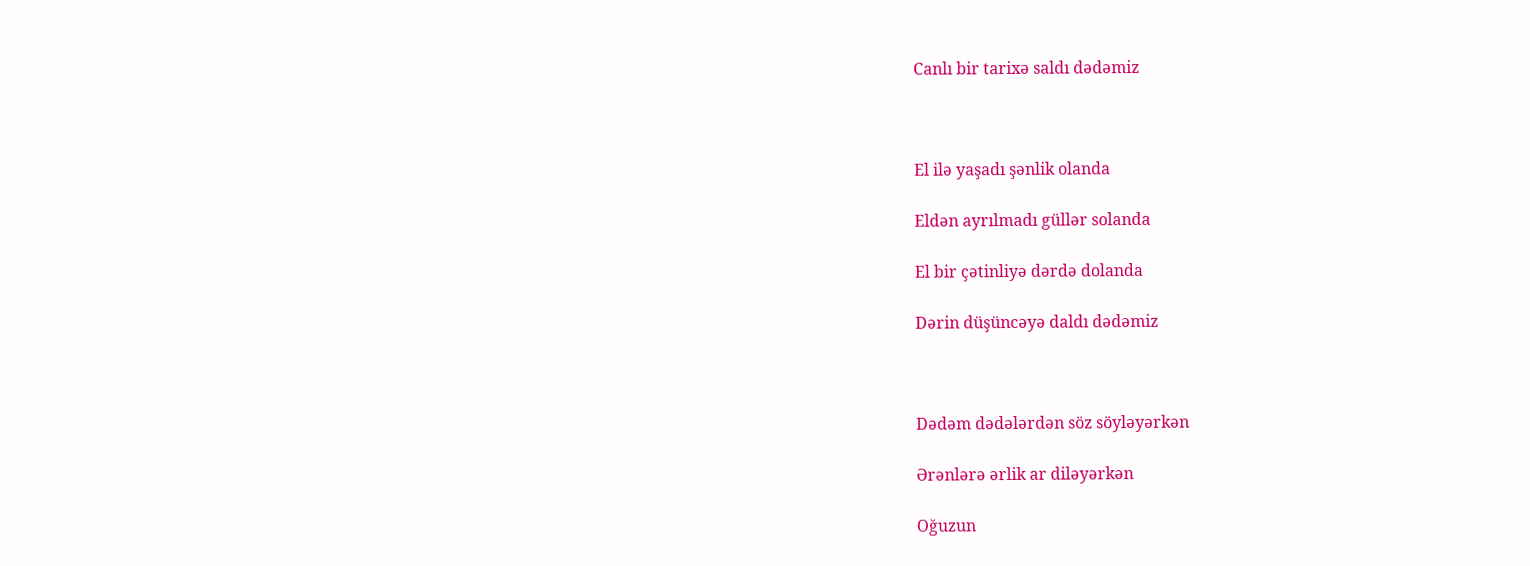Canlı bir tarixə saldı dədəmiz



El ilə yaşadı şənlik olanda

Eldən ayrılmadı güllər solanda

El bir çətinliyə dərdə dolanda

Dərin düşüncəyə daldı dədəmiz



Dədəm dədələrdən söz söyləyərkən

Ərənlərə ərlik ar diləyərkən

Oğuzun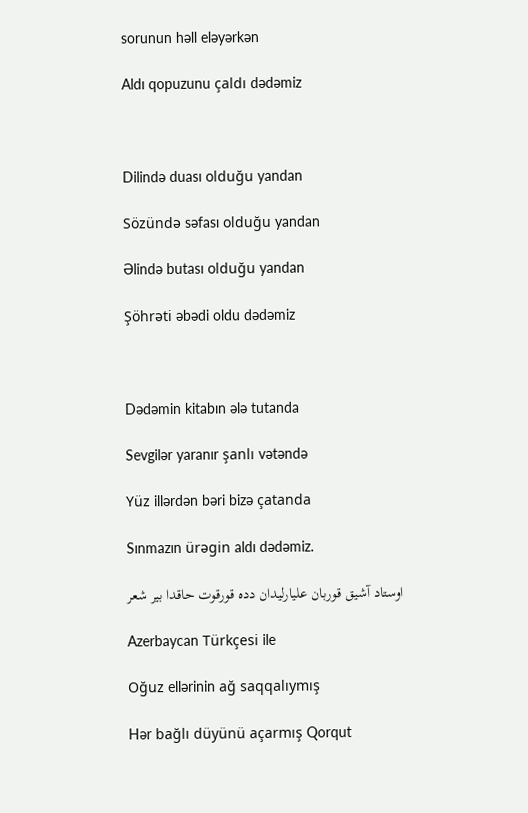sorunun həll eləyərkən

Aldı qopuzunu çaldı dədəmiz



Dilində duası olduğu yandan

Sözündə səfası olduğu yandan

Əlində butası olduğu yandan

Şöhrəti əbədi oldu dədəmiz



Dədəmin kitabın ələ tutanda

Sevgilər yaranır şanlı vətəndə

Yüz illərdən bəri bizə çatanda

Sınmazın ürəgin aldı dədəmiz.

اوستاد آشیق قوربان علیارلیدان دده قورقوت حاقدا بیر شعر

Azerbaycan Türkçesi ile

Oğuz ellərinin ağ saqqalıymış

Hər bağlı düyünü açarmış Qorqut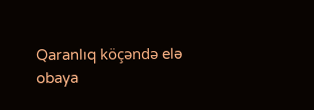Qaranlıq köçəndə elə obaya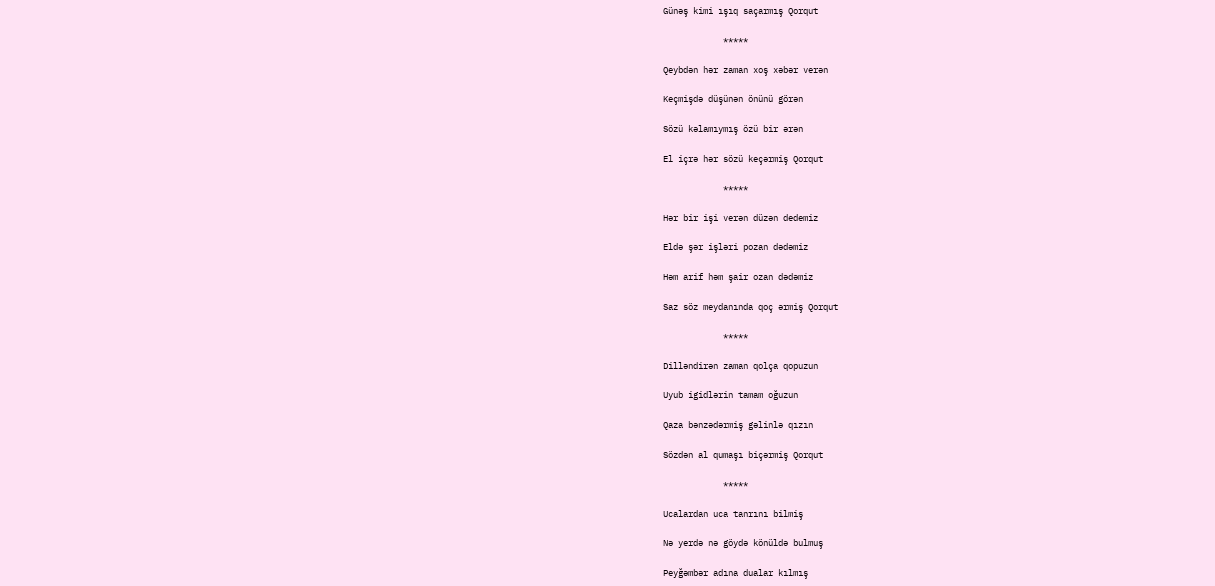Günəş kimi ışıq saçarmış Qorqut

            *****

Qeybdən hər zaman xoş xəbər verən

Keçmişdə düşünən önünü görən

Sözü kəlamıymış özü bir ərən

El içrə hər sözü keçərmiş Qorqut

            *****

Hər bir işi verən düzən dedemiz

Eldə şər işləri pozan dədəmiz

Həm arif həm şair ozan dədəmiz

Saz söz meydanında qoç ərmiş Qorqut

            *****

Dilləndirən zaman qolça qopuzun

Uyub igidlərin tamam oğuzun

Qaza bənzədərmiş gəlinlə qızın

Sözdən al qumaşı biçərmiş Qorqut

            *****

Ucalardan uca tanrını bilmiş

Nə yerdə nə göydə könüldə bulmuş

Peyğəmbər adına dualar kılmış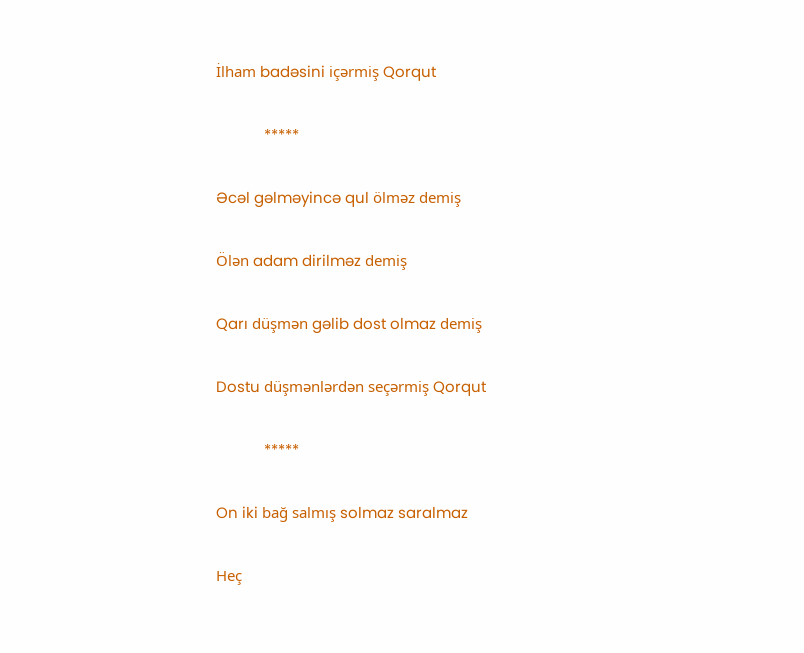İlham badəsini içərmiş Qorqut

            *****

Əcəl gəlməyincə qul ölməz demiş

Ölən adam dirilməz demiş

Qarı düşmən gəlib dost olmaz demiş

Dostu düşmənlərdən seçərmiş Qorqut

            *****

On iki bağ salmış solmaz saralmaz

Heç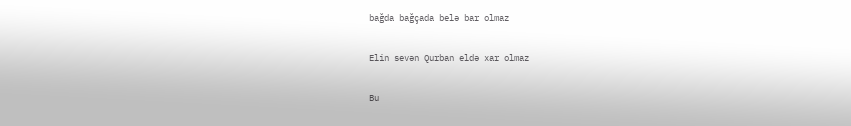bağda bağçada belə bar olmaz

Elin sevən Qurban eldə xar olmaz

Bu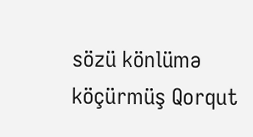sözü könlümə köçürmüş Qorqut